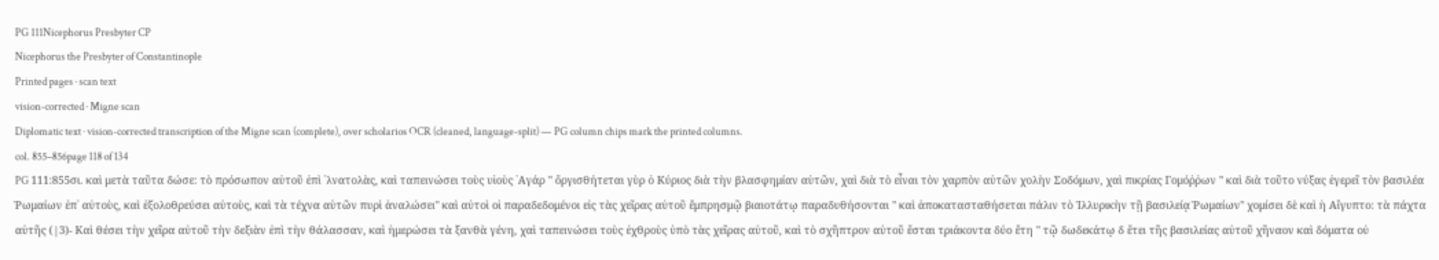PG 111Nicephorus Presbyter CP
Nicephorus the Presbyter of Constantinople
Printed pages · scan text
vision-corrected · Migne scan
Diplomatic text · vision-corrected transcription of the Migne scan (complete), over scholarios OCR (cleaned, language-split) — PG column chips mark the printed columns.
col. 855–856page 118 of 134
PG 111:855σι. καὶ μετὰ ταῦτα δώσε: τὸ πρόσωπον αὐτοῦ ἐπὶ ᾿λνατολὰς, καὶ ταπεινώσει τοὺς υἱοὺς ᾿Αγάρ " ὄργισθήτεται γὺρ ὁ Κύριος διὰ τὴν βλασφημίαν αὑτῶν, χαὶ διὰ τὸ εἶναι τὸν χαρπὸν αὐτῶν χολὴν Σοδόμων, χαὶ πικρίας Γομόῤῥων " καὶ διὰ τοῦτο νύξας ἐγερεῖ τὸν βασιλέα Ῥωμαίων ἐπ᾽ αὐτοὺς, καὶ ἐξολοθρεύσει αὐτοὺς, καὶ τὰ τέχνα αὑτῶν πυρὶ ἀναλώσει" καὶ αὐτοὶ οἱ παραδεδομένοι εἰς τὰς χεῖρας αὐτοῦ ἔμπρησμῷ βιαιοτάτῳ παραδυθήσονται " καὶ ἀποκατασταθήσεται πάλιν τὸ Ἰλλυρικὴν τῇ βασιλείᾳ Ῥωμαίων" χομίσει δὲ καὶ ἡ Αἴγυπτο: τὰ πάχτα αὐτῆς (|3)- Καὶ θέσει τὴν χεῖρα αὐτοῦ τὴν δεξιὰν ἐπὶ τὴν θάλασσαν, καὶ ἡμερώσει τὰ ξανθὰ γένη, χαὶ ταπεινώσει τοὺς ἐχθροὺς ὑπὸ τὰς χεῖρας αὐτοῦ, καὶ τὸ σχῆπτρον αὐτοῦ ἔσται τριάκοντα δύο ἔτη " τῷ δωδεκάτῳ δ ἔτει τῆς βασιλείας αὐτοῦ χῆναον καὶ δόματα οὐ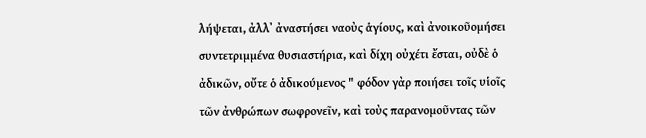λήψεται, ἀλλ᾽ ἀναστήσει ναοὺς ἁγίους, καὶ ἀνοικοῦομήσει συντετριμμένα θυσιαστήρια, καὶ δίχη οὐχέτι ἔσται, οὐδὲ ὁ ἀδικῶν, οὔτε ὁ ἀδικούμενος " φόδον γὰρ ποιήσει τοῖς υἱοῖς τῶν ἀνθρώπων σωφρονεῖν, καὶ τοὺς παρανομοῦντας τῶν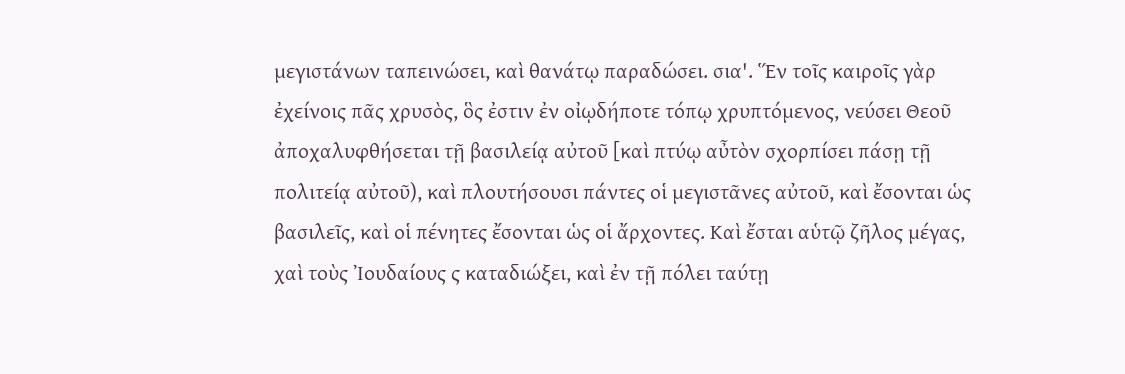μεγιστάνων ταπεινώσει, καὶ θανάτῳ παραδώσει. σια'. Ἕν τοῖς καιροῖς γὰρ ἐχείνοις πᾶς χρυσὸς, ὃς ἐστιν ἐν οἰῳδήποτε τόπῳ χρυπτόμενος, νεύσει Θεοῦ ἀποχαλυφθήσεται τῇ βασιλείᾳ αὐτοῦ [καὶ πτύῳ αὖτὸν σχορπίσει πάσῃ τῇ πολιτείᾳ αὐτοῦ), καὶ πλουτήσουσι πάντες οἱ μεγιστᾶνες αὐτοῦ, καὶ ἔσονται ὡς βασιλεῖς, καὶ οἱ πένητες ἔσονται ὡς οἱ ἄρχοντες. Καὶ ἔσται αὑτῷ ζῆλος μέγας, χαὶ τοὺς Ἰουδαίους ς καταδιώξει, καὶ ἐν τῇ πόλει ταύτῃ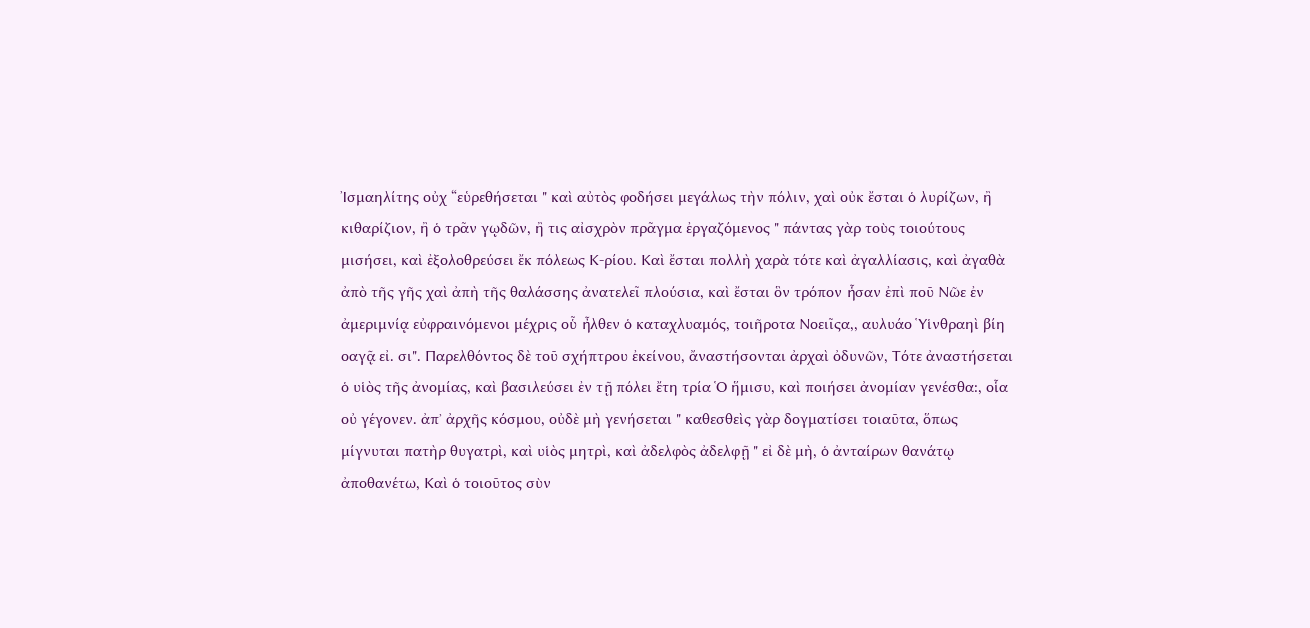Ἰσμαηλίτης οὐχ “εὑρεθήσεται " καὶ αὐτὸς φοδήσει μεγάλως τὴν πόλιν, χαὶ οὐκ ἔσται ὁ λυρίζων, ἢ κιθαρίζιον, ἢ ὁ τρᾶν γῳδῶν, ἢ τις αἰσχρὸν πρᾶγμα ἐργαζόμενος " πάντας γὰρ τοὺς τοιούτους μισήσει, καὶ ἐξολοθρεύσει ἔκ πόλεως Κ-ρίου. Καὶ ἔσται πολλὴ χαρὰ τότε καὶ ἀγαλλίασις, καὶ ἀγαθὰ ἀπὸ τῆς γῆς χαὶ ἀπὴ τῆς θαλάσσης ἀνατελεῖ πλούσια, καὶ ἔσται ὃν τρόπον ἧσαν ἐπὶ ποῦ Νῶε ἐν ἀμεριμνίᾳ εὐφραινόμενοι μέχρις οὗ ἦλθεν ὁ καταχλυαμός, τοιῆροτα Νοειῖςα,, αυλυάο Ὑἱνθραηὶ βίη οαγᾷ εἰ. σι". Παρελθόντος δὲ τοῦ σχήπτρου ἐκείνου, ἄναστήσονται ἀρχαὶ ὀδυνῶν, Τότε ἀναστήσεται ὁ υἱὸς τῆς ἀνομίας, καὶ βασιλεύσει ἐν τῇ πόλει ἔτη τρία Ὁ ἥμισυ, καὶ ποιήσει ἀνομίαν γενέσθα:, οἷα οὐ γέγονεν. ἀπ᾽ ἀρχῆς κόσμου, οὐδὲ μὴ γενήσεται " καθεσθεὶς γὰρ δογματίσει τοιαῦτα, ὅπως μίγνυται πατὴρ θυγατρὶ, καὶ υἱὸς μητρὶ, καὶ ἀδελφὸς ἀδελφῇ " εἰ δὲ μὴ, ὁ ἀνταίρων θανάτῳ ἀποθανέτω, Καὶ ὁ τοιοῦτος σὺν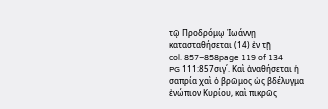τῷ Προδρόμῳ Ἰωάννῃ κατασταθήσεται (14) ἐν τῇ
col. 857–858page 119 of 134
PG 111:857σιγ΄. Καὶ ἀναθήσεται ἡ σαπρία χαὶ ὁ βρῶμος ὡς βδέλυγμα ἐνώπιον Κυρίου, καὶ πικρῶς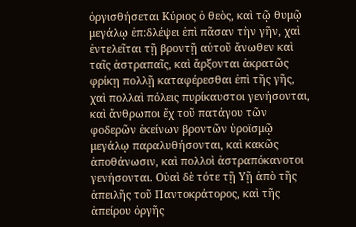ὀργισθήσεται Κύριος ὁ θεὸς, καὶ τῷ θυμῷ μεγάλῳ ἐπ:δλέψει ἐπὶ πᾶσαν τὴν γῆν, χαὶ ἐντελεῖται τῇ βροντῇ αὐτοῦ ἄνωθεν καὶ ταῖς ἀστραπαῖς, καὶ ἄρξονται ἀκρατῶς φρίκῃ πολλῇ καταφέρεσθαι ἐπὶ τῆς γῆς, χαὶ πολλαὶ πόλεις πυρίκαυστοι γενήσονται, καὶ ἄνθρωποι ἔχ τοῦ πατάγου τῶν φοδερῶν ἐκείνων βροντῶν ὑροϊσμῷ μεγάλῳ παραλυθήσονται, καὶ κακῶς ἀποθάνωσιν, καὶ πολλοὶ ἀστραπόκανοτοι γενήσονται. Οὐαὶ δὲ τότε τῇ Υῇ ἀπὸ τῆς ἀπειλῆς τοῦ Παντοκράτορος, καὶ τῆς ἀπείρου ὀργῆς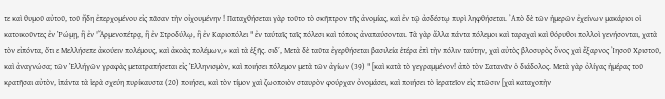τε καὶ θυμοῦ αὐτοῦ, τοῦ ἤδη ἐπερχομένου εἰς πᾶσαν τὴν οἰχουμένην ! Παταχθήσεται γὰρ τοῦτο τὸ σκῆπτρον τῆς ἀνομίας, καὶ ἐν τῷ ἀσδέστῳ πυρὶ ληφθήσεται. ᾿Απὸ δὲ τῶν ἡμερῶν ἐχείνων μακάριοι οἱ κατοικοῦντες ἐν Ῥώμῃ, ἢ ἐν 'Ἄρμενοπέτρᾳ, ἢ ἐν Στροδύλῳ, ἢ ἐν Καριοπόλει " ἐν ταύταῖς ταῖς πόλεσι καὶ τόποις ἀναπαύσονται. Τὰ γὰρ ἄλλα πάντα πόλεμοι καὶ ταραχαὶ καὶ θόρυθοι πολλοὶ γενήσονται, χατὰ τὸν εἰπόντα, ὅτι ε Μελλήσεπε ἀκούειν πολέμους, καὶ ἀκοὰς πολέμων,» καὶ τὰ ἑξῆς. σιδ΄, Μετὰ δὲ ταῦτα ἐγερθήσεται βασιλεία ἑτέρα ἐπὶ τὴν πόλιν ταύτην, χαὶ αὐτὸς βλοσυρὸς ὄνος χαὶ ἔξαρνος Ἰησοῦ Χριστοῦ, καὶ ἀναγνώσα; τῶν Ἑλλήγῶν γραφὰς μετατραπήσεται εἰς Ἑλληνισμὸν, καὶ ποιήσει πόλεμον μετὰ τῶν ἀγίων (39) " [καὶ κατὰ τὸ γεγραμμένον! ἀπὸ τὸν Σατανᾶν ὁ διάδολος. Μετὰ γὰρ ὀλίγας ἡμέρας τοῦ κρατῆσαι αὐτὸν, ἱπάντα τὰ ἱερὰ σχεύη πυρίκαυστα (20) ποιήσει, καὶ τὸν τίμον χαὶ ζωοποιὸν σταυρὸν φούρχαν ὀνομάσει, καὶ ποιήσει τὸ ἱερατεῖον εἰς πτῶσιν [χαὶ καταχοπὴν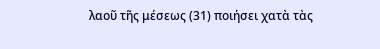λαοῦ τῆς μέσεως (31) ποιήσει χατὰ τὰς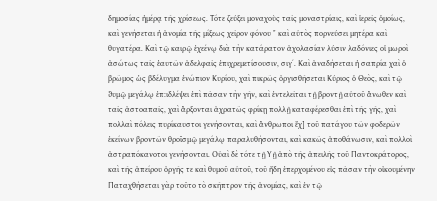δημοσίας ἡμέρᾳ τῆς χρίσεως. Τότε ζεύξει μοναχοὺς ταῖς μοναστρίαις, καὶ ἱερεῖς ὁμοίως, καὶ γενήσεται ἡ ἀνομία τῆς μίξεως χεῖρον φόνου " καὶ αὐτὸς πορνεύσει μητέρα καὶ θυγατέρα. Καὶ τῷ καιρῷ ἐχεένῳ διὰ τὴν κατάρατον ἀχολασίαν λύσιν λαδόνιες οἱ μωροὶ ἀσώτως ταῖς ἑαυτῶν ἀδελφαῖς ἐπιχρεμετίσουσιν, σιγ΄. Καὶ ἀναδήσεται ἡ σαπρία χαὶ ὁ βρῶμος ὡς βδέλυγμα ἐνώπιον Κυρίου, χαὶ πικρῶς ὀργισθῆσεται Κύριος ὁ Θεὸς, καὶ τῷ ϑυμῷ μεγάλῳ ἐπ:ιδλέψει ἐπὶ πᾶσαν τὴν γῆν, καὶ ἐντελεῖται τῇ βροντῇ αὐτοῦ ἄνωθεν καὶ ταῖς ἀστοαπαῖς, χαὶ ἄρξονται ἀχρατῶς φρίκῃ πολλῇ καταφέρεσθαι ἐπὶ τῆς γῆς, χαὶ πολλαὶ πόλεις πυρίκαυστοι γενήσονται, καὶ ἄνθρωποι ἔχ] τοῦ πατάγου τῶν φοδερῶν ἐκείνων βροντῶν θροϊσμῷ μεγάλῳ παραλυθήσονται, καὶ κακῶς ἀποθάνωσιν, καὶ πολλοὶ ἀστραπόκανοτοι γενήσονται. Οὐαὶ δὲ τότε τῇ Υῇ ἀπὸ τῆς ἀπειλῆς τοῦ Παντοκράτορος, καὶ τῆς ἀπείρου ὀργῆς τε καὶ θυμοῦ αὐτοῦ, τοῦ ἤδη ἐπερχομένου εἰς πᾶσαν τὴν οἰκουμένην Παταχθήσεται γὰρ τοῦτο τὸ σκῆπτρον τῆς ἀνομίας, καὶ ἐν τῷ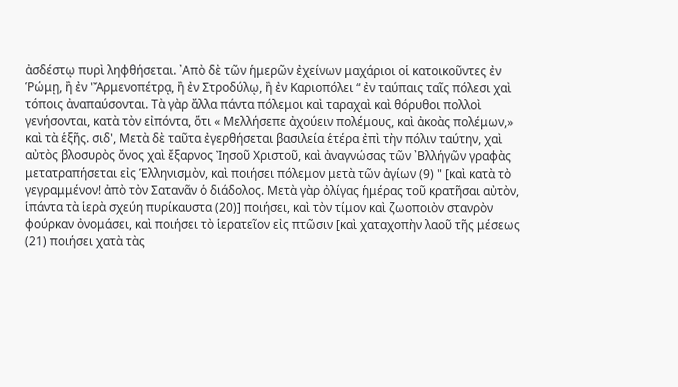ἀσδέστῳ πυρὶ ληφθήσεται. ᾿Απὸ δὲ τῶν ἡμερῶν ἐχείνων μαχάριοι οἱ κατοικοῦντες ἐν Ῥώμῃ, ἢ ἐν 'Ἄρμενοπέτρᾳ, ἢ ἐν Στροδύλῳ, ἢ ἐν Καριοπόλει “ ἐν ταύπαις ταῖς πόλεσι χαὶ τόποις ἀναπαύσονται. Τὰ γὰρ ἄλλα πάντα πόλεμοι καὶ ταραχαὶ καὶ θόρυθοι πολλοὶ γενήσονται, κατὰ τὸν εἰπόντα, ὅτι « Μελλήσεπε ἀχούειν πολέμους, καὶ ἀκοὰς πολέμων,» καὶ τὰ ἑξῆς. σιδ', Μετὰ δὲ ταῦτα ἐγερθήσεται βασιλεία ἑτέρα ἐπὶ τὴν πόλιν ταύτην, χαὶ αὐτὸς βλοσυρὸς ὄνος χαὶ ἔξαρνος Ἰησοῦ Χριστοῦ, καὶ ἀναγνώσας τῶν ᾿Βλλήγῶν γραφὰς μετατραπήσεται εἰς Ἑλληνισμὸν, καὶ ποιήσει πόλεμον μετὰ τῶν ἀγίων (9) " [καὶ κατὰ τὸ γεγραμμένον! ἀπὸ τὸν Σατανᾶν ὁ διάδολος. Μετὰ γὰρ ὀλίγας ἡμέρας τοῦ κρατῆσαι αὐτὸν, ἱπάντα τὰ ἱερὰ σχεύη πυρίκαυστα (20)] ποιήσει, καὶ τὸν τίμον καὶ ζωοποιὸν στανρὸν φούρκαν ὀνομάσει, καὶ ποιήσει τὸ ἱερατεῖον εἰς πτῶσιν [καὶ χαταχοπὴν λαοῦ τῆς μέσεως (21) ποιήσει χατὰ τὰς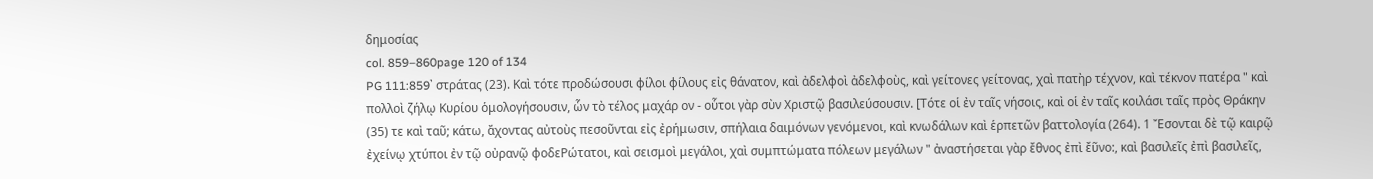δημοσίας
col. 859–860page 120 of 134
PG 111:859᾿ στράτας (23). Καὶ τότε προδώσουσι φίλοι φίλους εἰς θάνατον, καὶ ἀδελφοὶ ἀδελφοὺς, καὶ γείτονες γείτονας, χαὶ πατὴρ τέχνον, καὶ τέκνον πατέρα " καὶ πολλοὶ ζήλῳ Κυρίου ὁμολογήσουσιν, ὧν τὸ τέλος μαχάρ ον - οὗτοι γὰρ σὺν Χριστῷ βασιλεύσουσιν. [Τότε οἱ ἐν ταῖς νήσοις, καὶ οἱ ἐν ταῖς κοιλάσι ταῖς πρὸς Θράκην (35) τε καὶ ταῦ; κάτω, ἄχοντας αὐτοὺς πεσοῦνται εἰς ἐρήμωσιν, σπήλαια δαιμόνων γενόμενοι, καὶ κνωδάλων καὶ ἑρπετῶν βαττολογία (264). 1 Ἔσονται δὲ τῷ καιρῷ ἐχείνῳ χτύποι ἐν τῷ οὐρανῷ φοδεΡώτατοι, καὶ σεισμοὶ μεγάλοι, χαὶ συμπτώματα πόλεων μεγάλων " ἀναστήσεται γὰρ ἔθνος ἐπὶ ἔῦνο:, καὶ βασιλεῖς ἐπὶ βασιλεῖς,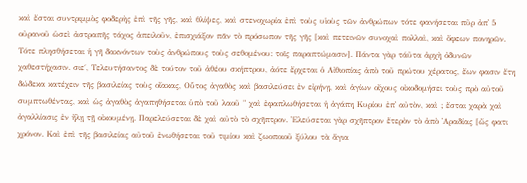καὶ ἔσται συντριμμὸς φοδερὴς ἐπὶ τῆς γῆς, καὶ θλίψες, καὶ στενοχωρία ἐπὶ τοὺς υἱοὺς τῶν ἀνθρώπων τότε φανήσεται πῦρ ἀπ᾿ 5 οὐρανοῦ ὡσεὶ ἀστραπῆς τάχος ἀπειλοῦν, ἐπισχιάξον πᾶν τὸ πρόσωπον τῆς γῆς [καὶ πετεινῶν συνοχαὶ πολλαὶ, καὶ ὄφεων πονηρῶν. Τότε πλησθήσεται ἡ γῆ δακνόντων τοὺς ἀνθρώπους τοὺς σεθομένου: τοῖς παραπτώμασιν]. Πάντα γὰρ τάῦτα ἀρχὴ ὀδυνῶν χαθεστήχασιν. σιε΄, Τελευτήσαντος δὲ τούτον τοῦ ἀθέου σκήπτρου, ἀότε ἔρχεται ὁ Αἰθιοπίας ἀπὸ τοῦ πρώτου χέρατος, ἔων φασιν ἔτη δώδεκα κατέχειν τῆς βασιλείας τοὺς οἴακας, Οὗτος ἀγαθὸς καὶ βασιλεύσει ἐν εἰρήνῃ, καὶ ἁγίων οἴχους οἰκοδομήσει τοὺς πρὸ αὐτοῦ συμπτωθέντας, καὶ ὡς ἀγαθὸς ἀγαπηθήσεται ὑπὸ τοῦ λαοῦ " χαὶ ἐφαπλωθήσεται ἡ ἀγάπη Κυρίου ἐπ᾽ αὐτὸν, καὶ ; ἔσται χαρὰ χαὶ ἀγαλλίασις ἐν ἤλῃ τῇ οἰκουμένῃ. Παρελεύσεται δὲ χαὶ αὐτὸ τὸ σχῆπτρον. Ἐλεύσεται γὰρ σχῆπτρον ἕτερὸν τὸ ἀπὸ ᾿Αραδίας [ὥς φατι χρόνον. Καὶ ἐπὶ τῆς βασιλείας αὐτοῦ ἐνωθήσεται τοῦ τιμίου καὶ ζωοποιοῦ ξύλου τὰ ἅγια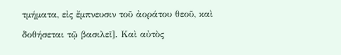τμήματα, εἰς ἔμπνευσιν τοῦ ἀοράτου θεοῦ, καὶ δοθήσεται τῷ βασιλεῖ]. Καὶ αὐτὸς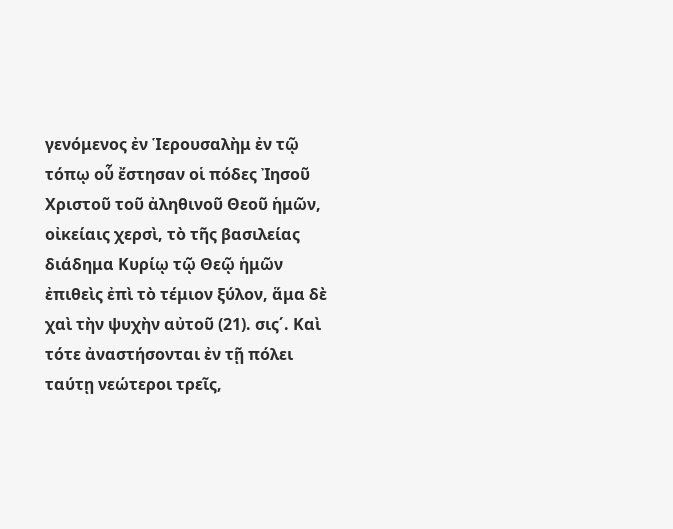γενόμενος ἐν Ἱερουσαλὴμ ἐν τῷ τόπῳ οὗ ἔστησαν οἱ πόδες Ἰησοῦ Χριστοῦ τοῦ ἀληθινοῦ Θεοῦ ἡμῶν, οἰκείαις χερσὶ, τὸ τῆς βασιλείας διάδημα Κυρίῳ τῷ Θεῷ ἡμῶν ἐπιθεὶς ἐπὶ τὸ τέμιον ξύλον, ἅμα δὲ χαὶ τὴν ψυχὴν αὐτοῦ (21). σις΄. Καὶ τότε ἀναστήσονται ἐν τῇ πόλει ταύτῃ νεώτεροι τρεῖς,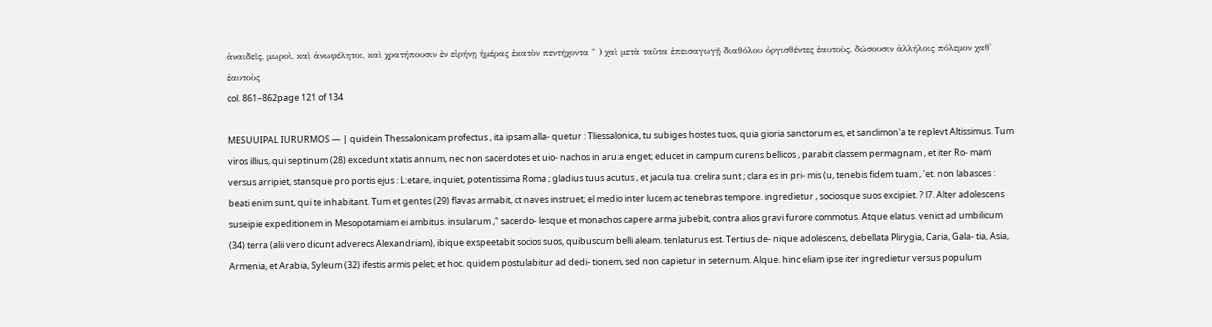ἀναιδεῖς, μωροὶ, καὶ ἀνωφέλητοι, καὶ χρατήπουσιν ἐν εἰρήνῃ ἡμέρας ἑκατὸν πεντήχοντα " ) χαὶ μετὰ ταῦτα ἐπεισαγωγῇ διαθόλου ὀργισθέντες ἑαυτοὺς, δώσουσιν ἀλλήλοις πόλεμον χαθ᾽ ἑαυτοὺς
col. 861–862page 121 of 134

MESUUIPAL IURURMOS — | quidein Thessalonicam profectus , ita ipsam alla- quetur : Tliessalonica, tu subiges hostes tuos, quia gioria sanctorum es, et sanclimon'a te replevt Altissimus. Tum viros illius, qui septinum (28) excedunt xtatis annum, nec non sacerdotes et uio- nachos in aru:a enget; educet in campum curens bellicos , parabit classem permagnam , et iter Ro- mam versus arripiet, stansque pro portis ejus : L:etare, inquiet, potentissima Roma ; gladius tuus acutus , et jacula tua. crelira sunt ; clara es in pri- mis (u, tenebis fidem tuam , 'et. non labasces : beati enim sunt, qui te inhabitant. Tum et gentes (29) flavas armabit, ct naves instruet; el medio inter lucem ac tenebras tempore. ingredietur , sociosque suos excipiet. ? l7. Alter adolescens suseipie expeditionem in Mesopotamiam ei ambitus. insularum ," sacerdo- lesque et monachos capere arma jubebit, contra alios gravi furore commotus. Atque elatus. venict ad umbilicum (34) terra (alii vero dicunt adverecs Alexandriam), ibique exspeetabit socios suos, quibuscum belli aleam. tenlaturus est. Tertius de- nique adolescens, debellata Plirygia, Caria, Gala- tia, Asia, Armenia, et Arabia, Syleum (32) ifestis armis pelet; et hoc. quidem postulabitur ad dedi- tionem, sed non capietur in seternum. Alque. hinc eliam ipse iter ingredietur versus populum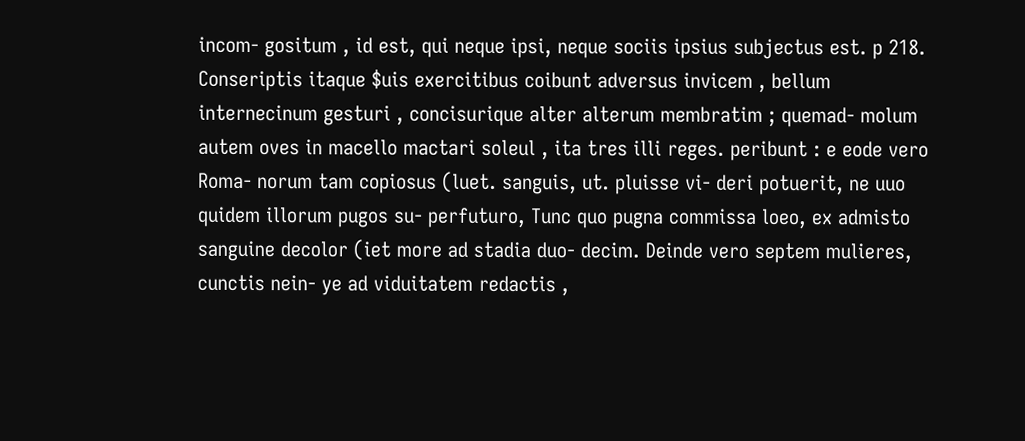incom- gositum , id est, qui neque ipsi, neque sociis ipsius subjectus est. p 218. Conseriptis itaque $uis exercitibus coibunt adversus invicem , bellum internecinum gesturi , concisurique alter alterum membratim ; quemad- molum autem oves in macello mactari soleul , ita tres illi reges. peribunt : e eode vero Roma- norum tam copiosus (luet. sanguis, ut. pluisse vi- deri potuerit, ne uuo quidem illorum pugos su- perfuturo, Tunc quo pugna commissa loeo, ex admisto sanguine decolor (iet more ad stadia duo- decim. Deinde vero septem mulieres, cunctis nein- ye ad viduitatem redactis ,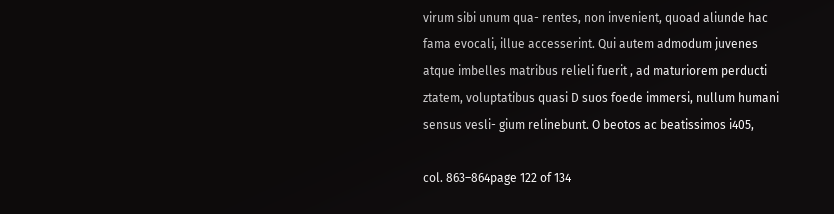virum sibi unum qua- rentes, non invenient, quoad aliunde hac fama evocali, illue accesserint. Qui autem admodum juvenes atque imbelles matribus relieli fuerit , ad maturiorem perducti ztatem, voluptatibus quasi D suos foede immersi, nullum humani sensus vesli- gium relinebunt. O beotos ac beatissimos i405,

col. 863–864page 122 of 134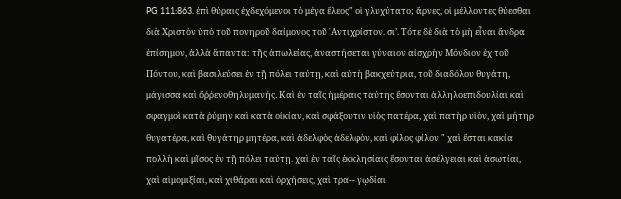PG 111:863. ἐπὶ θύραις ἐχδεχόμενοι τὸ μέγα ἔλεος" οἱ γλυχύτατο; ἄρνες, οἱ μέλλοντες θύεσθαι διὰ Χριστὸν ὑπὸ τοῦ πονηροῦ δαίμονος τοῦ ᾿Αντιχρίστον. σι’. Τότε δὲ διὰ τὸ μὴ εἶναι ἄνδρα ἐπίσημον, ἀλλὰ ἅπαντα: τῆς ἀπωλείας, ἀναστήσεται γύναιον αἰσχρὴν Μόνδιον ἐχ τοῦ Πόντου, καὶ βασιλεύσει ἐν τῇ πόλει ταύτῃ, καὶ αὐτὴ βακχεύτρια, τοῦ διαδόλου θυγάτη, μάγισσα καὶ ὄῤῥενοθηλυμανής. Καὶ ἐν ταῖς ἡμέραις ταύτης ἔσονται ἀλληλοεπιδουλίαι καὶ σφαγμοὶ κατὰ ῥύμην καὶ κατὰ οἰκίαν, καὶ σφάξουτιν υἱὸς πατέρα, χαὶ πατὴρ υἱὸν, χαὶ μήτηρ θυγατέρα, καὶ θυγάτηρ μητέρα, καὶ ἀδελφὸς ἀδελφὸν, καὶ φίλος φίλον " χαὶ ἔσται κακία πολλὴ καὶ μῖσος ἐν τῇ πόλει ταύτῃ. χαὶ ἐν ταῖς ἐκκλησίαις ἔσονται ἀσέλγειαι καὶ ἀσωτίαι, χαὶ αἱμομιξίαι, καὶ χιθάραι καὶ ὀρχήσεις, χαὶ τρα-- γῳδίαι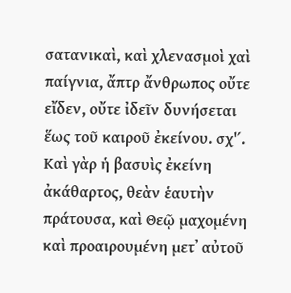σατανικαὶ, καὶ χλενασμοὶ χαὶ παίγνια, ἄπτρ ἄνθρωπος οὔτε εἴδεν, οὔτε ἰδεῖν δυνήσεται ἕως τοῦ καιροῦ ἐκείνου. σχ'΄. Καὶ γὰρ ἡ βασυὶς ἐκείνη ἀκάθαρτος, θεὰν ἑαυτὴν πράτουσα, καὶ Θεῷ μαχομένη καὶ προαιρουμένη μετ᾽ αὐτοῦ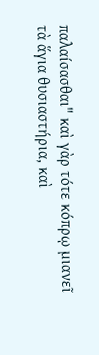παλαίσασθαι" καὶ γὰρ τότε κόπρῳ μιανεῖ τὰ ἅγια θυσιαστήρια, καὶ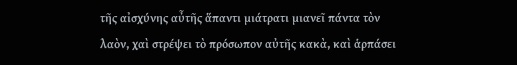τῆς αἰσχύνης αὖτῆς ἅπαντι μιάτρατι μιανεῖ πάντα τὸν λαὸν, χαὶ στρέψει τὸ πρόσωπον αὐτῆς κακὰ, καὶ ἁρπάσει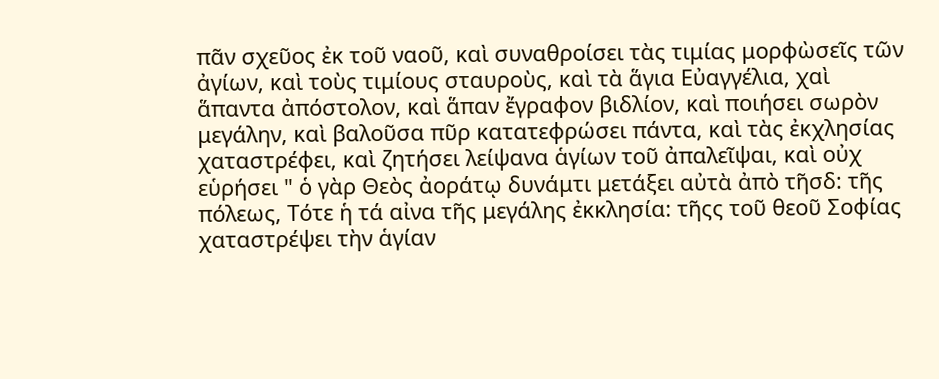πᾶν σχεῦος ἐκ τοῦ ναοῦ, καὶ συναθροίσει τὰς τιμίας μορφὼσεῖς τῶν ἀγίων, καὶ τοὺς τιμίους σταυροὺς, καὶ τὰ ἅγια Εὐαγγέλια, χαὶ ἅπαντα ἀπόστολον, καὶ ἅπαν ἔγραφον βιδλίον, καὶ ποιήσει σωρὸν μεγάλην, καὶ βαλοῦσα πῦρ κατατεφρώσει πάντα, καὶ τὰς ἐκχλησίας χαταστρέφει, καὶ ζητήσει λείψανα ἁγίων τοῦ ἀπαλεῖψαι, καὶ οὐχ εὑρήσει " ὁ γὰρ Θεὸς ἀοράτῳ δυνάμτι μετάξει αὐτὰ ἀπὸ τῆσδ: τῆς πόλεως, Τότε ἡ τά αἰνα τῆς μεγάλης ἐκκλησία: τῆςς τοῦ θεοῦ Σοφίας χαταστρέψει τὴν ἁγίαν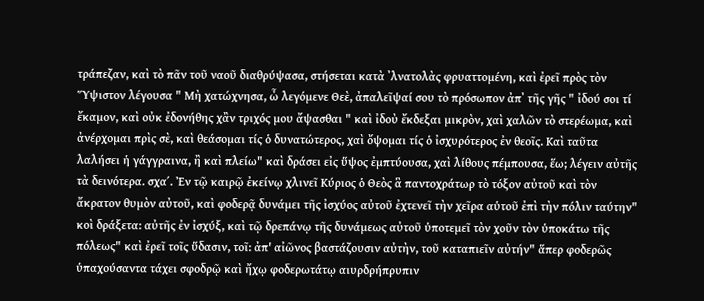τράπεζαν, καὶ τὸ πᾶν τοῦ ναοῦ διαθρύψασα, στήσεται κατὰ ᾿λνατολὰς φρυαττομένη, καὶ ἐρεῖ πρὸς τὸν Ὕψιστον λέγουσα " Μὴ χατώχνησα, ὦ λεγόμενε Θεὲ, ἀπαλεῖψαί σου τὸ πρόσωπον ἀπ᾽ τῆς γῆς " ἰδού σοι τί ἔκαμον, καὶ οὐκ ἐδονήθης χἂν τριχός μου ἄψασθαι " καὶ ἰδοὺ ἔκδεξαι μικρὸν, χαὶ χαλῶν τὸ στερέωμα, καὶ ἀνέρχομαι πρὶς σὲ, καὶ θεάσομαι τίς ὁ δυνατώτερος, χαὶ ὄψομαι τίς ὁ ἰσχυρότερος ἐν θεοῖς. Καὶ ταῦτα λαλήσει ἡ γάγγραινα, ἢ καὶ πλείω" καὶ δράσει εἰς ὕψος ἐμπτύουσα, χαὶ λίθους πέμπουσα, ἕω; λέγειν αὐτῆς τὰ δεινότερα. σχα΄. Ἐν τῷ καιρῷ ἐκείνῳ χλινεῖ Κύριος ὁ Θεὸς ἃ παντοχράτωρ τὸ τόξον αὐτοῦ καὶ τὸν ἄκρατον θυμὸν αὐτοῦ, καὶ φοδερᾷ δυνάμει τῆς ἰσχύος αὐτοῦ ἐχτενεῖ τὴν χεῖρα αὑτοῦ ἐπὶ τὴν πόλιν ταύτην" κοὶ δράξετα: αὐτῆς ἐν ἰσχύξ, καὶ τῷ δρεπάνῳ τῆς δυνάμεως αὐτοῦ ὑποτεμεῖ τὸν χοῦν τὸν ὑποκάτω τῆς πόλεως" καὶ ἐρεῖ τοῖς ὕδασιν, τοῖ: ἀπ' αἰῶνος βαστάζουσιν αὐτὴν, τοῦ καταπιεῖν αὐτήν" ἅπερ φοδερῶς ὑπαχούσαντα τάχει σφοδρῷ καὶ ἤχῳ φοδερωτάτῳ αιυρδρήπρυπιν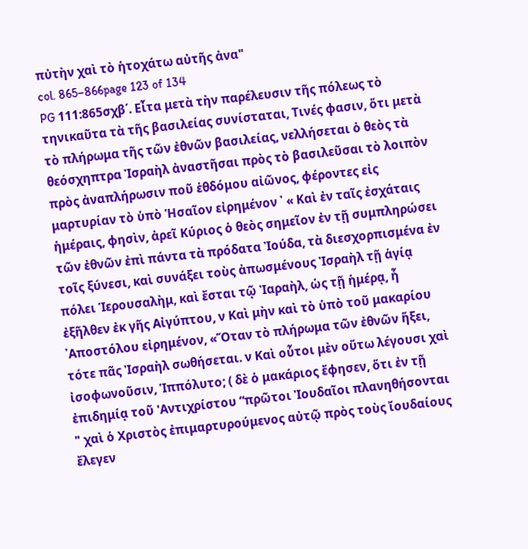πὐτὴν χαὶ τὸ ἡτοχάτω αὐτῆς ἀνα"
col. 865–866page 123 of 134
PG 111:865σχβ΄. Εἶτα μετὰ τὴν παρέλευσιν τῆς πόλεως τὸ τηνικαῦτα τὰ τῆς βασιλείας συνίσταται, Τινές φασιν, ὅτι μετὰ τὸ πλήρωμα τῆς τῶν ἐθνῶν βασιλείας, νελλήσεται ὁ θεὸς τὰ θεόσχηπτρα Ἰσραὴλ ἀναστῆσαι πρὸς τὸ βασιλεῦσαι τὸ λοιπὸν πρὸς ἀναπλήρωσιν ποῦ ἑθδόμου αἰῶνος, φέροντες εἰς μαρτυρίαν τὸ ὑπὸ Ἡσαῖον εἰρημένον ᾿ « Καὶ ἐν ταῖς ἐσχάταις ἡμέραις, φησὶν, ἀρεῖ Κύριος ὁ θεὸς σημεῖον ἐν τῇ συμπληρώσει τῶν ἐθνῶν ἐπὶ πάντα τὰ πρόδατα Ἰούδα, τὰ διεσχορπισμένα ἐν τοῖς ξύνεσι, καὶ συνάξει τοὺς ἀπωσμένους Ἰσραὴλ τῇ ἁγίᾳ πόλει Ἱερουσαλὴμ, καὶ ἔσται τῷ Ἰαραὴλ, ὡς τῇ ἡμέρᾳ, ἧ ἐξῆλθεν ἐκ γῆς Αἰγύπτου, ν Καὶ μὴν καὶ τὸ ὑπὸ τοῦ μακαρίου ᾿Αποστόλου εἰρημένον, «Ὅταν τὸ πλήρωμα τῶν ἐθνῶν ἥξει, τότε πᾶς Ἰσραὴλ σωθήσεται. ν Καὶ οὗτοι μὲν οὕτω λέγουσι χαὶ ἰσοφωνοῦσιν, Ἱππόλυτο; ( δὲ ὁ μακάριος ἔφησεν, ὅτι ἐν τῇ ἐπιδημίᾳ τοῦ 'Αντιχρίστου “πρῶτοι Ἰουδαῖοι πλανηθήσονται " χαὶ ὁ Χριστὸς ἐπιμαρτυρούμενος αὐτῷ πρὸς τοὺς ἴουδαίους ἔλεγεν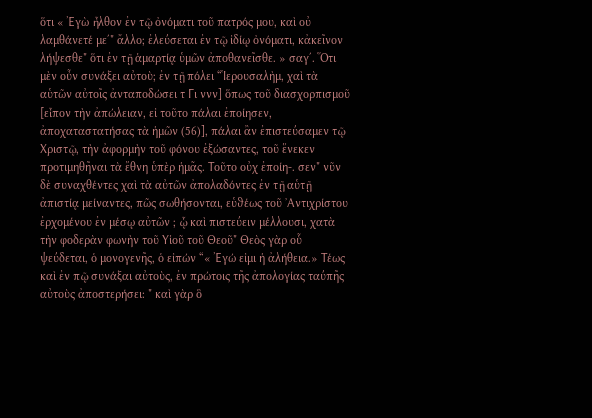ὅτι « Ἐγὼ ἦλθον ἐν τῷ ὀνόματι τοῦ πατρός μου, καὶ οὐ λαμθάνετέ με΄" ἄλλο; ἐλεύσεται ἐν τῷ ἰδίῳ ὀνόματι, κἀκεῖνον λήψεσθε" ὅτι ἐν τῇ ἁμαρτίᾳ ὑμῶν ἀποθανεῖσθε. » σαγ΄. Ὅτι μὲν οὖν συνάξει αὐτοὺ; ἐν τῇ πόλει “Ἱερουσαλὴμ, χαὶ τὰ αὑτῶν αὐτοῖς ἀνταποδώσει τ Γι ννν] ὅπως τοῦ διασχορπισμοῦ [εἶπον τὴν ἀπώλειαν, εἰ τοῦτο πάλαι ἐποίησεν, ἀποχαταστατήσας τὰ ἡμῶν (56)], πάλαι ἂν ἐπιστεύσαμεν τῷ Χριστῷ, τὴν ἀφορμὴν τοῦ φόνου ἐξώσαντες, τοῦ ἕνεκεν προτιμηθῆναι τὰ ἔθνη ὑπὲρ ἡμᾶς. Τοῦτο οὐχ ἐποίη-. σεν" νῦν δὲ συναχθέντες χαὶ τὰ αὐτῶν ἀπολαδόντες ἐν τῇ αὑτῇ ἀπιστίᾳ μείναντες, πῶς σωθήσονται, εὑϑέως τοῦ ᾿Αντιχρίστου ἐρχομένου ἐν μέσῳ αὐτῶν ; ᾧ καὶ πιστεύειν μέλλουσι, χατὰ τὴν φοδερὰν φωνὴν τοῦ Υἱοῦ τοῦ Θεοῦ" Θεὸς γὰρ οὗ ψεύδεται, ὁ μονογενῆς, ὁ εἰπών “« Ἐγώ εἰμι ἡ ἀλήθεια.» Τέως καὶ ἐν πῷ συνάξαι αὐτοὺς, ἐν πρώτοις τῆς ἀπολογίας ταύπῆς αὐτοὺς ἀποστερήσει: " καὶ γὰρ ὃ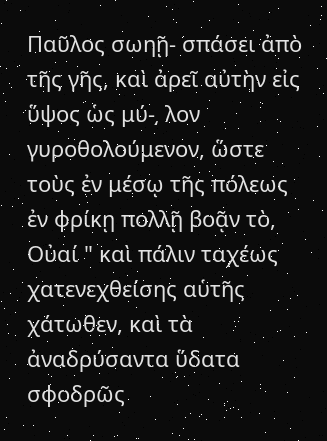Παῦλος σωηῇ- σπάσει ἀπὸ τῆς γῆς, καὶ ἀρεῖ αὐτὴν εἰς ὕψος ὡς μύ-͵ λον γυροθολούμενον, ὥστε τοὺς ἐν μέσῳ τῆς πόλεως ἐν φρίκῃ πολλῇ βοᾷν τὸ, Οὐαί " καὶ πάλιν ταχέως χατενεχθείσης αὑτῆς χάτωθεν, καὶ τὰ ἀναδρύσαντα ὕδατα σφοδρῶς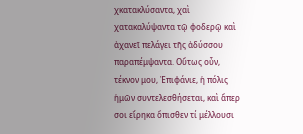χκατακλύσαντα, χαὶ χατακαλύψαντα τῷ φοδερῷ καὶ ἀχανεῖ πελάγει τῆς ἀδύσσου παραπέμψαντα. Οὕτως οὖν, τέκνον μου, Ἐπιφάνιε, ἡ πόλις ἡμῶν συντελεσθήσεται, καὶ ἅπερ σοι εἴρηκα ὄπισθεν τί μέλλουσι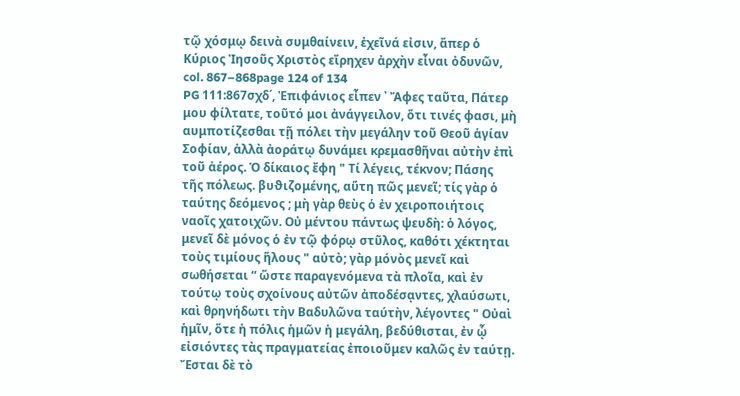τῷ χόσμῳ δεινὰ συμθαίνειν, ἐχεῖνά εἰσιν, ἅπερ ὁ Κύριος Ἰησοῦς Χριστὸς εἴρηχεν ἀρχὴν εἶναι ὀδυνῶν,
col. 867–868page 124 of 134
PG 111:867σχδ΄, Ἐπιφάνιος εἶπεν ᾿ Ἄφες ταῦτα, Πάτερ μου φίλτατε, τοῦτό μοι ἀνάγγειλον, ὅτι τινές φασι, μὴ αυμποτίζεσθαι τῇ πόλει τὴν μεγάλην τοῦ Θεοῦ ἁγίαν Σοφίαν, ἀλλὰ ἀοράτῳ δυνάμει κρεμασθῆναι αὐτὴν ἐπὶ τοῦ ἀέρος. Ὁ δίκαιος ἔφη " Τί λέγεις, τέκνον; Πάσης τῆς πόλεως. βυϑιζομένης, αὕτη πῶς μενεῖ; τίς γὰρ ὁ ταύτης δεόμενος ; μὴ γὰρ θεὺς ὁ ἐν χειροποιήτοις ναοῖς χατοιχῶν. Οὐ μέντου πάντως ψευδὴ: ὁ λόγος, μενεῖ δὲ μόνος ὁ ἐν τῷ φόρῳ στῦλος, καθότι χέκτηται τοὺς τιμίους ἥλους " αὐτὸ; γὰρ μόνὸς μενεῖ καὶ σωθήσεται “ ὥστε παραγενόμενα τὰ πλοῖα, καὶ ἐν τούτῳ τοὺς σχοίνους αὐτῶν ἀποδέσᾳντες, χλαύσωτι, καὶ θρηνήδωτι τὴν Βαδυλῶνα ταύτὴν, λέγοντες " Οὐαὶ ἡμῖν, ὅτε ἡ πόλις ἡμῶν ἡ μεγάλη, βεδύθισται, ἐν ᾧ εἰσιόντες τὰς πραγματείας ἐποιοῦμεν καλῶς ἐν ταύτῃ. Ἔσται δὲ τὸ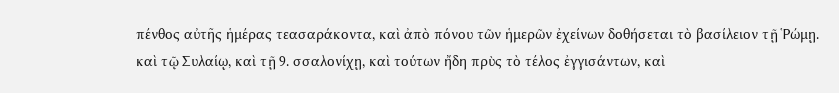πένθος αὐτῆς ἡμέρας τεασαράκοντα, καὶ ἀπὸ πόνου τῶν ἡμερῶν ἐχείνων δοθήσεται τὸ βασίλειον τῇ Ῥώμῃ. καὶ τῷ Συλαίῳ, καὶ τῇ 9. σσαλονίχῃ, καὶ τούτων ἤδη πρὺς τὸ τέλος ἐγγισάντων, καὶ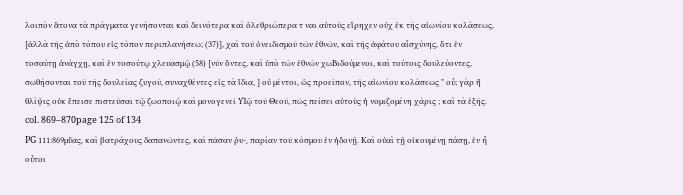λοιπὸν ἄτονα τὰ πράγματα γενήσονται καὶ δεινότερα καὶ ὀλεθριώπερα τ ναι αὑτοὺς εἴρηχεν οὐχ ἐκ τῆς αἰωνίου κολάσεως, [ἀλλὰ τῆς ἀπὸ τόπου εἰς τόπον περιπλανήσεω; (37)], χαὶ τοῦ ὀνειδισμοῦ τῶν ἐθνῶν, καὶ τῆς ἀφάτου αἷσχύνης, ὅτι ἐν τοσαύτῃ ἀνάγχῃ, καὶ ἐν τοσούτῳ χλευασμῷ (58) [νῦν ὄντες, καὶ ὑπὸ τῶν ἐθνῶν χωΒιδούμενοι, καὶ τούτοις δουλεύοντες, σωθήσονται τοῦ τῆς δουλείας ζυγοῦ, συναχθέντες εἰς τὰ ἴδια, ] οὐ μέντοι, ὡς προεῖπον, τῆς αἰωνίου κολάσεως " οὖ; γὰρ ἢ θλίψις οὐκ ἔπεισε πιστεῦσαι τῷ ζωοποιῷ καὶ μονογενεῖ ΥἹῷ τοῦ Θεοῦ, πῶς πείσει αὐτοὺς ἡ νομιζομένη χάρις ; καὶ τὰ ἑξῆς.
col. 869–870page 125 of 134
PG 111:869μὔας, καὶ βατράχους δαπανῶντες, καὶ πᾶσαν ῥυ-͵ παρίαν τοῦ κόσμου ἐν ἡδονῇ. Καὶ οὐαὶ τῇ οἰκουμένῃ πάσῃ, ἐν ἦ οὗτοι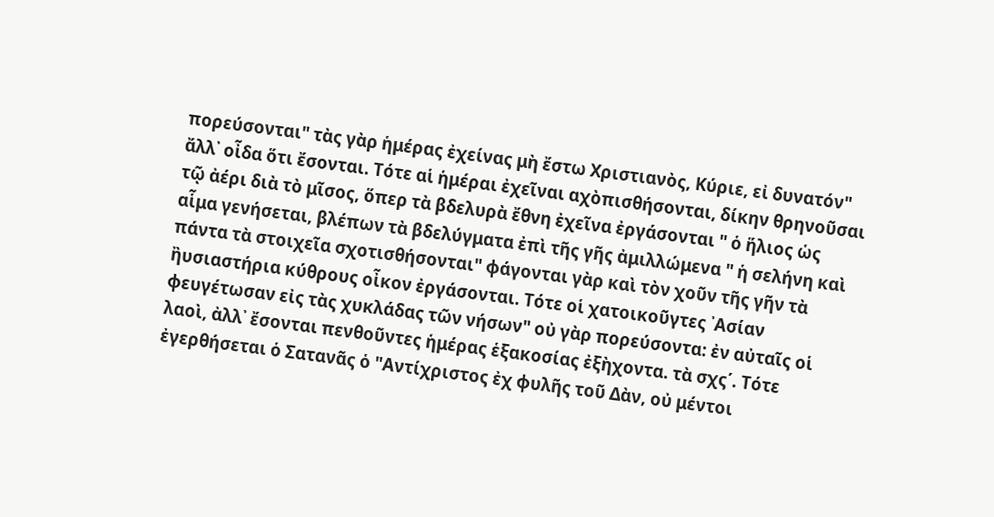πορεύσονται" τὰς γὰρ ἡμέρας ἐχείνας μὴ ἔστω Χριστιανὸς, Κύριε, εἰ δυνατόν" ἄλλ᾽ οἶδα ὅτι ἔσονται. Τότε αἱ ἡμέραι ἐχεῖναι αχὸπισθήσονται, δίκην θρηνοῦσαι τῷ ἀέρι διὰ τὸ μῖσος, ὅπερ τὰ βδελυρὰ ἔθνη ἐχεῖνα ἐργάσονται " ὁ ἥλιος ὡς αἷμα γενήσεται, βλέπων τὰ βδελύγματα ἐπὶ τῆς γῆς ἀμιλλώμενα " ἡ σελήνη καὶ πάντα τὰ στοιχεῖα σχοτισθήσονται" φάγονται γὰρ καὶ τὸν χοῦν τῆς γῆν τὰ ἢυσιαστήρια κύθρους οἶκον ἐργάσονται. Τότε οἱ χατοικοῦγτες ᾿Ασίαν φευγέτωσαν εἰς τὰς χυκλάδας τῶν νήσων" οὐ γὰρ πορεύσοντα: ἐν αὐταῖς οἱ λαοὶ, ἀλλ᾽ ἔσονται πενθοῦντες ἡμέρας ἑξακοσίας ἐξὴχοντα. τὰ σχς΄. Τότε ἐγερθήσεται ὁ Σατανᾶς ὁ "Αντίχριστος ἐχ φυλῆς τοῦ Δὰν, οὐ μέντοι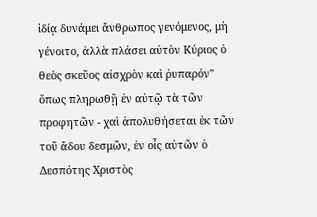ἰδίᾳ δυνάμει ἄνθρωπος γενόμενος, μὴ γένοιτο, ἀλλὰ πλάσει αὐτὸν Κύριος ὁ θεὸς σκεῦος αἰσχρὸν καὶ ῥυπαρόν" ὅπως πληρωθῇ ἐν αὐτῷ τὰ τῶν προφητῶν - χαὶ ἀπολυθήσεται ἐκ τῶν τοῦ ἄδου δεσμῶν, ἐν οἷς αὐτῶν ὁ Δεσπότης Χριστὸς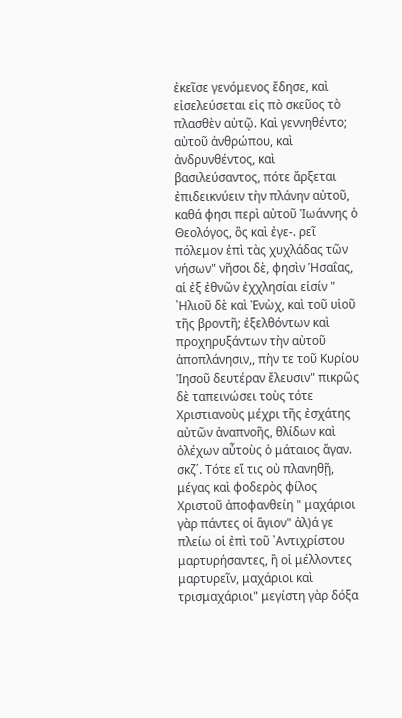ἐκεῖσε γενόμενος ἔδησε, καὶ εἰσελεύσεται εἰς πὸ σκεῦος τὸ πλασθὲν αὐτῷ. Καὶ γεννηθέντο; αὐτοῦ ἀνθρώπου, καὶ ἀνδρυνθέντος, καὶ βασιλεύσαντος, πότε ἄρξεται ἐπιδεικνύειν τὴν πλάνην αὐτοῦ, καθά φησι περὶ αὐτοῦ Ἰωάννης ὁ Θεολόγος, ὃς καὶ ἐγε-. ρεῖ πόλεμον ἐπὶ τὰς χυχλάδας τῶν νήσων" νῆσοι δὲ, φησὶν Ἡσαΐας, αἱ ἐξ ἐθνῶν ἐχχλησίαι εἰσίν " ᾿Ηλιοῦ δὲ καὶ Ἐνὼχ, καὶ τοῦ υἱοῦ τῆς βροντῆ; ἐξελθόντων καὶ προχηρυξάντων τὴν αὐτοῦ ἀποπλάνησιν,, πὴν τε τοῦ Κυρίου Ἰησοῦ δευτέραν ἔλευσιν" πικρῶς δὲ ταπεινώσει τοὺς τότε Χριστιανοὺς μέχρι τῆς ἐσχάτης αὐτῶν ἀναπνοῆς, θλίδων καὶ ὀλέχων αὖτοὺς ὁ μάταιος ἄγαν. σκζ΄. Τότε εἴ τις οὐ πλανηθῇ, μέγας καὶ φοδερὸς φίλος Χριστοῦ ἀποφανθείη " μαχάριοι γὰρ πάντες οἱ ἅγιον" ἀλ)ά γε πλείω οἱ ἐπὶ τοῦ ᾿Αντιχρίστου μαρτυρήσαντες, ἢ οἱ μέλλοντες μαρτυρεῖν, μαχάριοι καὶ τρισμαχάριοι" μεγίστη γὰρ δόξα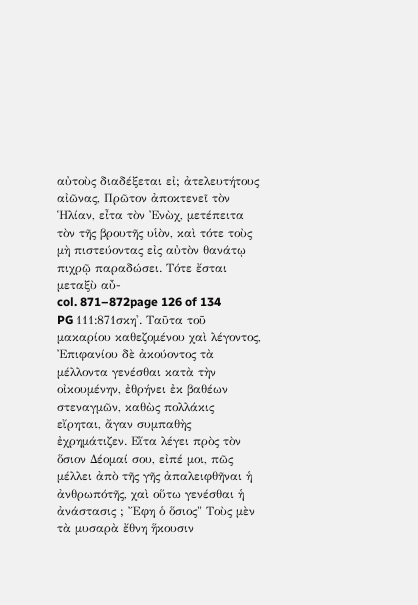αὐτοὺς διαδέξεται εἰ; ἀτελευτήτους αἰῶνας, Πρῶτον ἀποκτενεῖ τὸν Ἡλίαν, εἶτα τὸν Ἐνὼχ, μετέπειτα τὸν τῆς βρουτῆς υἱὸν, καὶ τότε τοὺς μὴ πιστεύοντας εἰς αὐτὸν θανάτῳ πιχρῷ παραδώσει. Τότε ἔσται μεταξὺ αὖ-
col. 871–872page 126 of 134
PG 111:871σκη'. Ταῦτα τοῦ μακαρίου καθεζομένου χαὶ λέγοντος, Ἐπιφανίου δὲ ἀκούοντος τὰ μέλλοντα γενέσθαι κατὰ τὴν οἰκουμένην, ἐθρήνει ἐκ βαθέων στεναγμῶν, καθὼς πολλάκις εἴρηται, ἄγαν συμπαθὴς ἐχρημάτιζεν. Εἴτα λέγει πρὸς τὸν ὅσιον Δέομαί σου, εἰπέ μοι, πῶς μέλλει ἀπὸ τῆς γῆς ἀπαλειφθῆναι ἡ ἀνθρωπότῆς, χαὶ οὕτω γενέσθαι ἡ ἀνάστασις ; Ἔφη ὁ ὅσιος" Τοὺς μὲν τὰ μυσαρὰ ἔθνη ἥκουσιν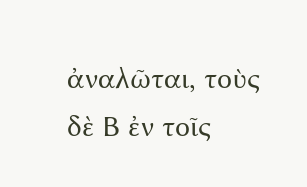ἀναλῶται, τοὺς δὲ Β ἐν τοῖς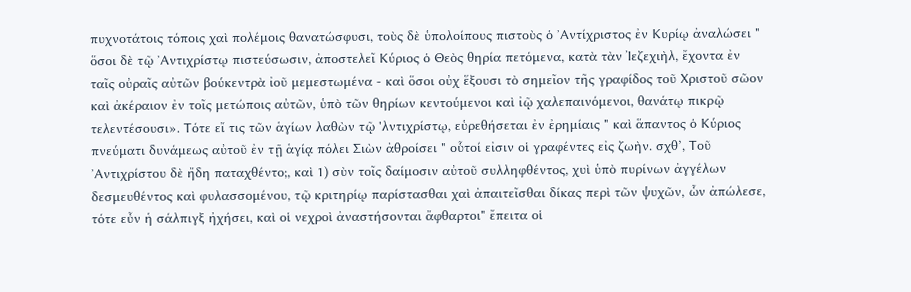πυχνοτάτοις τόποις χαὶ πολέμοις θανατώσφυσι, τοὺς δὲ ὑπολοίπους πιστοὺς ὁ ᾿Αντίχριστος ἐν Κυρίῳ ἀναλώσει " ὅσοι δὲ τῷ ᾿Αντιχρίστῳ πιστεύσωσιν, ἀποστελεῖ Κύριος ὁ Θεὸς θηρία πετόμενα, κατὰ τὰν Ἰεζεχιὴλ, ἔχοντα ἐν ταῖς οὐραῖς αὐτῶν βούκεντρὰ ἰοῦ μεμεστωμένα - καὶ ὅσοι οὐχ ἕξουσι τὸ σημεῖον τῆς γραφίδος τοῦ Χριστοῦ σῶον καὶ ἀκέραιον ἐν τοῖς μετώποις αὐτῶν, ὑπὸ τῶν θηρίων κεντούμενοι καὶ ἰῷ χαλεπαινόμενοι, θανάτῳ πικρῷ τελεντέσουσι». Τότε εἴ τις τῶν ἁγίων λαθὼν τῷ 'λντιχρίστῳ, εὑρεθήσεται ἐν ἐρημίαις " καὶ ἅπαντος ὁ Κύριος πνεύματι δυνάμεως αὐτοῦ ἐν τῇ ἁγίᾳ πόλει Σιὼν ἀθροίσει " οὗτοί εἰσιν οἱ γραφέντες εἰς ζωὴν. σχθ’, Τοῦ ᾿Αντιχρίστου δὲ ἤδη παταχθέντο;, καὶ 1) σὺν τοῖς δαίμοσιν αὐτοῦ συλληφθέντος, χυὶ ὑπὸ πυρίνων ἀγγέλων δεσμευθέντος καὶ φυλασσομένου, τῷ κριτηρίῳ παρίστασθαι χαὶ ἀπαιτεῖσθαι δίκας περὶ τῶν ψυχῶν, ὧν ἀπώλεσε, τότε εὖν ἡ σάλπιγξ ἠχήσει, καὶ οἱ νεχροὶ ἀναστήσονται ἄφθαρτοι" ἔπειτα οἱ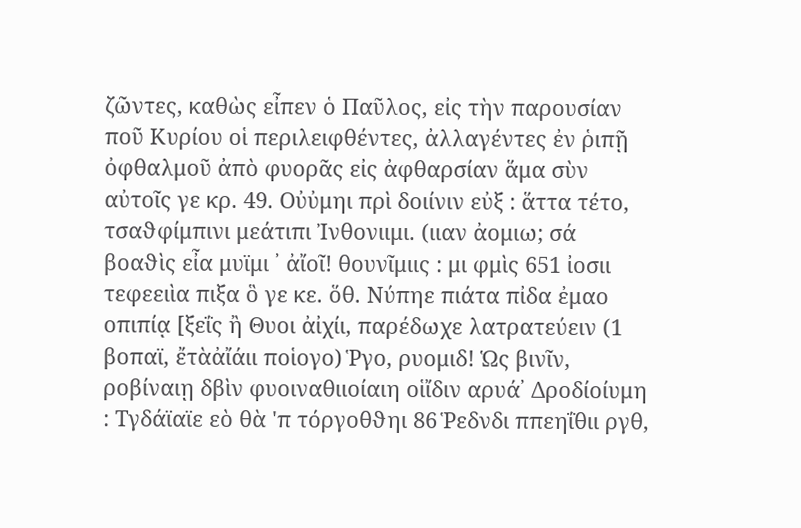ζῶντες, καθὼς εἶπεν ὁ Παῦλος, εἰς τὴν παρουσίαν ποῦ Κυρίου οἱ περιλειφθέντες, ἀλλαγέντες ἐν ῥιπῇ ὀφθαλμοῦ ἀπὸ φυορᾶς εἰς ἀφθαρσίαν ἅμα σὺν αὐτοῖς γε κρ. 49. Οὐὐμηι πρὶ δοιίνιν εὐξ : ἅττα τέτο, τσαϑφίμπινι μεάτιπι Ἰνθονιιμι. (ιιαν ἀομιω; σά βοαϑὶς εἶα μυϊμι ᾽ ἀἴοῖ! θουνῖμιις : μι φμὶς 651 ἰοσιι τεφεειὶα πιξα ὃ γε κε. ὅθ. Νύπηε πιάτα πἰδα ἐμαο οπιπίᾳ [ξεΐς ἢ Θυοι ἀἰχίι, παρέδωχε λατρατεύειν (1 βοπαϊ, ἔτὰἀἴάιι ποἱογο) Ῥγο, ρυομιδ! Ὡς βινῖν, ροβίναιῃ δβὶν φυοιναθιιοίαιη οἱἴδιν αρυά᾿ Δροδίοίυμη : Τγδάϊαϊε εὸ θὰ 'π τόργοθϑηι 86 Ῥεδνδι ππεηΐθιι ργθ,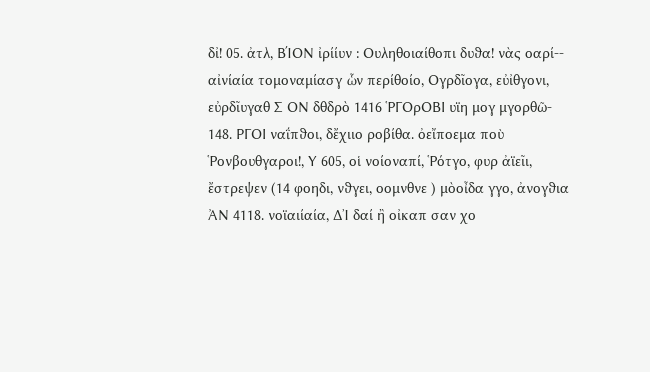δἰ! 05. ἀτλ, ΒΊΟΝ ἰρίίυν : Ουληθοιαίθοπι δυϑα! νὰς οαρί-- αἰνίαία τομοναμίασγ ὧν περίθοίο, Ογρδῖογα, εὐἰθγονι, εὐρδῖυγαθ Σ ΟΝ δθδρὸ 1416 ῬΓΟρΟΒΙ υϊη μογ μγορθῶ- 148. ΡΓΟΙ ναΐπϑοι, δἔχιιο ροβίθα. ὀεἴποεμα ποὺ Ῥονβουθγαροι!, Υ 605, οἱ νοίοναπί, Ῥότγο, φυρ ἀϊεῖι, ἔστρεψεν (14 φοηδι, νϑγει, οομνθνε ) μὸοἶδα γγο, ἀνογϑια ἈΝ 4118. νοϊαιίαία, ΔἸ δαί ἢ οἰκαπ σαν χο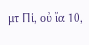μτ Πἱ, οὐ ἴα 10,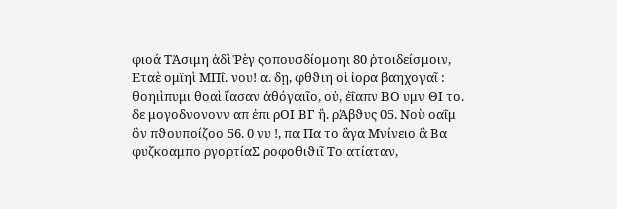φιοά ΤἈσιμη ἀδὶ Ῥὲγ ςοπουσδίομοηι 80 ῥτοιδείσμοιν, Εταὲ ομϊηὶ ΜΠΐ. νου! α. δῃ, φθϑιη οἱ ἰορα βαηχογαῖ : θοηιὶπυμι θοαὶ ἴασαν ἀθόγαιῖο, οὐ, ἐΐαπν ΒΟ υμν ΘΙ το. δε μογοδνονονν απ ἐπι ρΟΙ ΒΓ ἢ. ρΆβϑυς 05. Νοὺ οαΐμ ὃν πϑουποίζοο 56. 0 νυ !, πα Πα το ἃγα Μνίνειο ἂ Βα φυζκοαμπο ργορτίαΣ ροφοθιϑιῖ Το ατίαταν,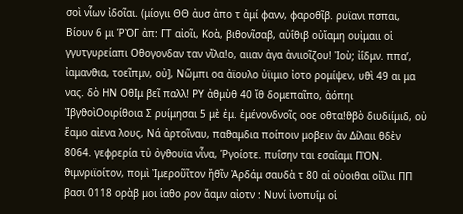σοὶ νἷων ἰδοῖαι. (μίογιι ΘΘ ἀυσ ἀπο τ ἀμί φανν, φαροθῖβ. ρυϊανι πσπαι, Βίουν 6 μι ῬῸΓ ἀπ: ΓΤ αἰοῖι, Κοὰ, βιθονῖσαβ, αὐΐθιβ οὐἴαμη ουἰμαιι οἱ γγυτγυρείαπι Οθογονδαν ταν νἴλα!ο, αιιαν ἀγα ἀνιιοῖζου! Ἰοὺ; ἰΐδμν. ππα’, ἰαμανϑια, τοεῖπμν, οὐ], Νῶμπι οα ἀϊουλο ὐϊιμιο ἰοτο ρομίψεν, υϑὶ 49 αι μα νας. δὸ ΗΝ ΟθΙμ βεῖ παλλ! ΡΥ ἀθμὺθ 40 ἴθ δομεπαῖπο, ἀόπηι ἸβγϑοὶΟοιρίθοια Σ ρυίμησαι 5 μὲ ἐμ. ἐμένονδνοῖς οοε οθτα!ϑβὸ διυδιίμιδ, οὐ ἕαμο αἰενα λους, Νά ἀρτοῖναυ, παϑαμδια ποίποιν μοβειν ἀν Δίλαιι θδὲν 8064. γεφρερία τὐ ὀγϑουϊα νἶνα, Ῥγοίοτε. πυΐσην ται εσαΐαμι ΠῸΝ. ϑιμνριϊοίτον, πομὶ Ἰμεροῦῖτον ἤθῖν Ἀρδάμ σαυδὰ τ 80 αἱ οὐοιθαι οἰἴλιι ΠΠ βασι 0118 ορὰβ μοι ἱαθο ρον ἄαμν αἰοτν : Νυνί ἰνοπυΐμ οἱ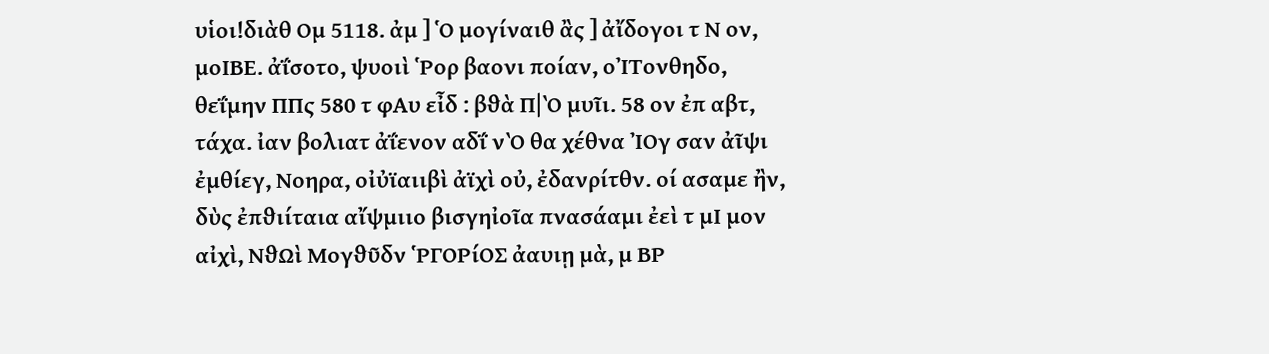υἱοι!διὰθ Ομ 5118. ἀμ ] Ὁ μογίναιθ ἂς ] ἀἴδογοι τ Ν ον, μοΙΒΕ. ἀΐσοτο, ψυοιὶ Ῥορ βαονι ποίαν, οἸΤονθηδο, θεΐμην ΠΠς 580 τ φΑυ εἶδ : βϑὰ Π|Ὸ μυῖι. 58 ον ἐπ αβτ, τάχα. ἰαν βολιατ ἀΐενον αδΐ νῸ θα χέθνα ἸΟγ σαν ἀῖψι ἐμθίεγ, Νοηρα, οἰὐϊαιιβὶ ἀϊχὶ οὐ, ἐδανρίτθν. οί ασαμε ἢν, δὺς ἐπϑιίταια αἴψμιιο βισγηἰοῖα πνασάαμι ἐεὶ τ μΙ μον αἰχὶ, ΝϑΩὶ Μογϑῦδν ῬΓΟΡίΟΣ ἀαυιῃ μὰ, μ ΒΡ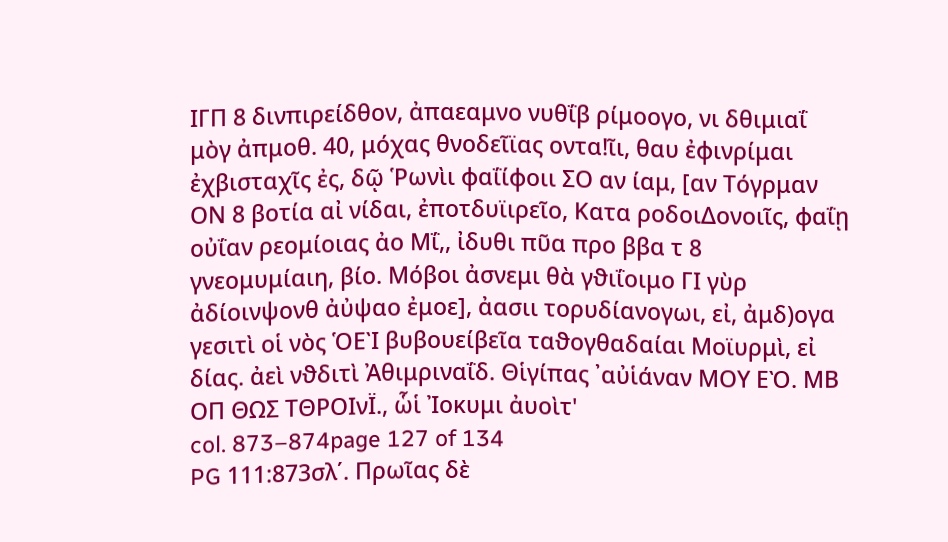ΙΓΠ 8 δινπιρείδθον, ἀπαεαμνο νυθΐβ ρίμοογο, νι δθιμιαΐ μὸγ ἀπμοθ. 40, μόχας θνοδεῖϊας οντα!ῖι, θαυ ἐφινρίμαι ἐχβισταχῖς ἐς, δῷ Ῥωνὶι φαΐίφοιι ΣΟ αν ίαμ, [αν Τόγρμαν ΟΝ 8 βοτία αἰ νίδαι, ἐποτδυϊιρεῖο, Κατα ροδοιΔονοιῖς, φαΐῃ οὐΐαν ρεομίοιας ἀο Μΐ,, ἰδυθι πῦα προ ββα τ 8 γνεομυμίαιη, βίο. Μόβοι ἀσνεμι θὰ γϑιΐοιμο ΓΙ γὺρ ἀδίοινψονθ ἀὐψαο ἐμοε], ἀασιι τορυδίανογωι, εἰ, ἀμδ)ογα γεσιτὶ οἱ νὸς ὉΕῚ βυβουείβεῖα ταϑογθαδαίαι Μοϊυρμὶ, εἰ δίας. ἀεὶ νϑδιτὶ Ἀθιμριναΐδ. Θἱγίπας ᾿αὐἱάναν ΜΟΥ ΕῸ. ΜΒ ΟΠ ΘΩΣ ΤΘΡΟΙνΪ., ὧἱ Ἰοκυμι ἀυοὶτ'
col. 873–874page 127 of 134
PG 111:873σλ΄. Πρωῖας δὲ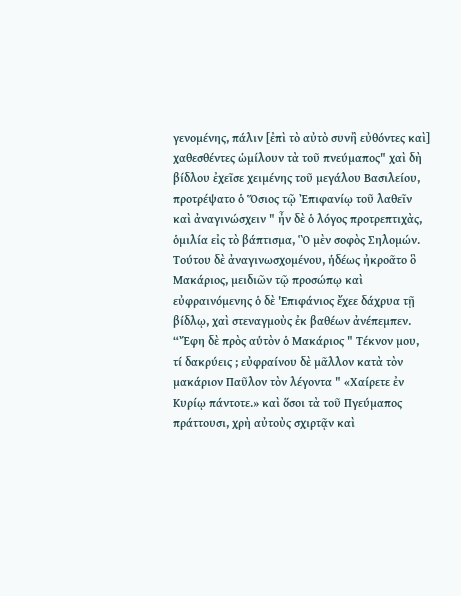γενομένης, πάλιν [ἐπὶ τὸ αὐτὸ συνἢ εὐθόντες καὶ] χαθεσθέντες ὡμίλουν τὰ τοῦ πνεύμαπος" χαὶ δὴ βίδλου ἐχεῖσε χειμένης τοῦ μεγάλου Βασιλείου, προτρέψατο ὁ Ὅσιος τῷ Ἐπιφανίῳ τοῦ λαθεῖν καὶ ἀναγινώσχειν " ἦν δὲ ὁ λόγος προτρεπτιχὰς, ὁμιλία εἰς τὸ βάπτισμα, Ὃ μὲν σοφὸς Σηλομών. Τούτου δὲ ἀναγινωσχομένου, ἡδέως ἠκροᾶτο ὃ Μακάριος, μειδιῶν τῷ προσώπῳ καὶ εὐφραινόμενης ὁ δὲ 'Επιφάνιος ἔχεε δάχρυα τῇ βίδλῳ, χαὶ στεναγμοὺς ἐκ βαθέων ἀνέπεμπεν. “Ἔφη δὲ πρὸς αὑτὸν ὁ Μακάριος " Τέκνον μου, τί δακρύεις ; εὐφραίνου δὲ μᾶλλον κατὰ τὸν μακάριον Παῦλον τὸν λέγοντα " «Χαίρετε ἐν Κυρίῳ πάντοτε.» καὶ ὅσοι τὰ τοῦ Πγεύμαπος πράττουσι, χρὴ αὐτοὺς σχιρτᾷν καὶ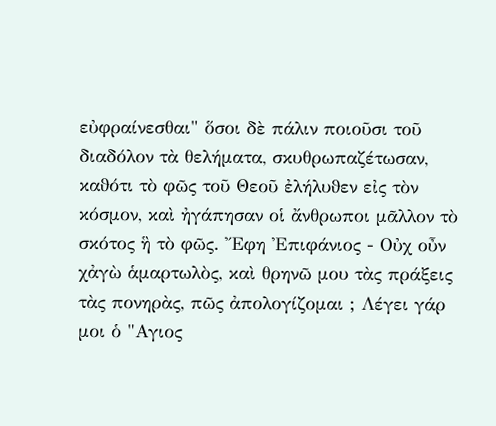εὐφραίνεσθαι" ὅσοι δὲ πάλιν ποιοῦσι τοῦ διαδόλον τὰ θελήματα, σκυθρωπαζέτωσαν, καϑότι τὸ φῶς τοῦ Θεοῦ ἐλήλυϑεν εἰς τὸν κόσμον, καὶ ἠγάπησαν οἱ ἄνθρωποι μᾶλλον τὸ σκότος ἣ τὸ φῶς. Ἔφη Ἐπιφάνιος - Οὐχ οὖν χἀγὼ ἁμαρτωλὸς, καὶ θρηνῶ μου τὰς πράξεις τὰς πονηρὰς, πῶς ἀπολογίζομαι ; Λέγει γάρ μοι ὁ "Αγιος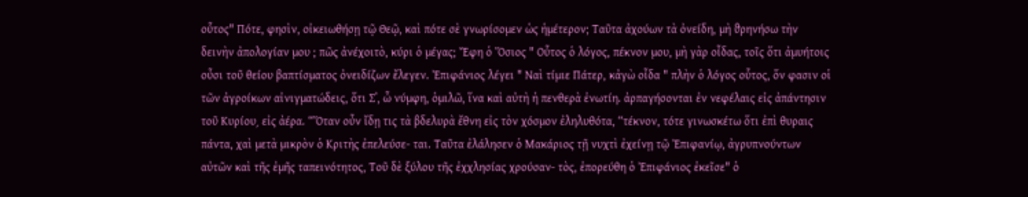οὗτος" Πότε, φησὶν, οἰκειωθήσῃ τῷ Θεῷ, καὶ πότε σὲ γνωρίσομεν ὡς ἡμέτερον; Ταῦτα ἀχούων τὰ ὀνείδη, μὴ ϑρηνήσω τὴν δεινὴν ἀπολογίαν μου ; πῶς ἀνέχοιτὸ, κύρι ὁ μέγας; Ἔφη ὁ Ὅσιος " Οὗτος ὁ λόγος, πέκνον μου, μὴ γὰρ οἶδας, τοῖς ὅτι ἀμυήτοις οὖσι τοῦ θείου βαπτίσματος ὀνειδίζων ἔλεγεν. Ἐπιφάνιος λέγει " Ναὶ τίμιε Πάτερ, κἀγὼ οἶδα " πλὴν ὁ λόγος οὗτος, ὅν φασιν οἱ τῶν ἀγροίκων αἰνιγματώδεις, ὅτι Σ᾿, ὦ νύμφη, ὁμιλῶ, ἵνα καὶ αὐτὴ ἡ πενθερὰ ἐνωτίη. ἀρπαγήσονται ἐν νεφέλαις εἰς ἀπάντησιν τοῦ Κυρίου͵ εἰς ἀέρα. “Ὅταν οὖν ἴδῃ τις τὰ βδελυρὰ ἔθνη εἰς τὸν χόσμον ἐληλυθότα, “τέκνον, τότε γινωσκέτω ὅτι ἐπὶ θυραις πάντα, χαὶ μετὰ μικρὸν ὁ Κριτὴς ἐπελεύσε- ται. Ταῦτα ἐλάλησεν ὁ Μακάριος τῇ νυχτὶ ἐχείνῃ τῷ Ἐπιφανίῳ, ἀγρυπνούντων αὐτῶν καὶ τῆς ἐμῆς ταπεινότητος, Τοῦ δὲ ξύλου τῆς ἐχχλησίας χρούσαν- τὸς, ἐπορεύθη ὁ Ἐπιφάνιος ἐκεῖσε" ὁ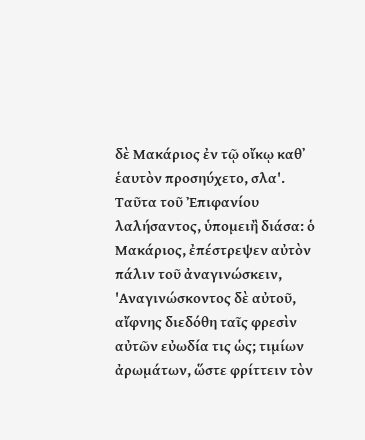δὲ Μακάριος ἐν τῷ οἴκῳ καθ᾽ ἑαυτὸν προσηύχετο, σλα'. Ταῦτα τοῦ Ἐπιφανίου λαλήσαντος, ὑπομειἢ διάσα: ὁ Μακάριος, ἐπέστρεψεν αὐτὸν πάλιν τοῦ ἀναγινώσκειν, 'Αναγινώσκοντος δὲ αὐτοῦ, αἴφνης διεδόθη ταῖς φρεσὶν αὐτῶν εὐωδία τις ὡς; τιμίων ἀρωμάτων, ὥστε φρίττειν τὸν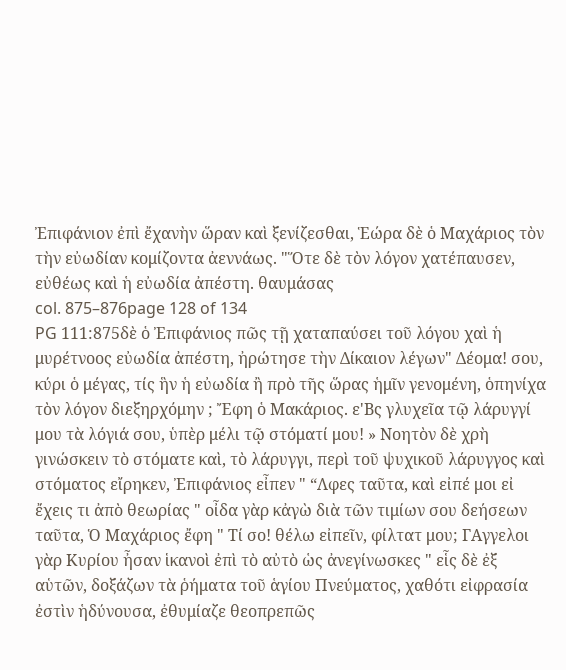Ἐπιφάνιον ἐπὶ ἔχανὴν ὥραν καὶ ξενίζεσθαι, Ἑώρα δὲ ὁ Μαχάριος τὸν τὴν εὐωδίαν κομίζοντα ἀεννάως. "Ὅτε δὲ τὸν λόγον χατέπαυσεν, εὐθέως καὶ ἡ εὐωδία ἀπέστη. θαυμάσας
col. 875–876page 128 of 134
PG 111:875δὲ ὁ Ἐπιφάνιος πῶς τῇ χαταπαύσει τοῦ λόγου χαὶ ἡ μυρέτνοος εὐωδία ἀπέστη, ἠρώτησε τὴν Δίκαιον λέγων" Δέομα! σου, κύρι ὁ μέγας, τίς ἣν ἡ εὐωδία ἢ πρὸ τῆς ὥρας ἡμῖν γενομένη, ὁπηνίχα τὸν λόγον διεξηρχόμην ; Ἔφη ὁ Μακάριος. ε'Βς γλυχεῖα τῷ λάρυγγί μου τὰ λόγιά σου, ὑπὲρ μέλι τῷ στόματί μου! » Νοητὸν δὲ χρὴ γινώσκειν τὸ στόματε καὶ, τὸ λάρυγγι, περὶ τοῦ ψυχικοῦ λάρυγγος καὶ στόματος εἴρηκεν, Ἐπιφάνιος εἶπεν " “Λφες ταῦτα, καὶ εἰπέ μοι εἰ ἔχεις τι ἀπὸ θεωρίας " οἶδα γὰρ κἀγὼ διὰ τῶν τιμίων σου δεήσεων ταῦτα, Ὁ Μαχάριος ἔφη " Τί σο! θέλω εἰπεῖν, φίλτατ μου; ΓΑγγελοι γὰρ Κυρίου ἦσαν ἱκανοὶ ἐπὶ τὸ αὐτὸ ὡς ἀνεγίνωσκες " εἷς δὲ ἐξ αὑτῶν, δοξάζων τὰ ῥήματα τοῦ ἁγίου Πνεύματος, χαθότι εἰφρασία ἐστὶν ἡδύνουσα, ἐθυμίαζε θεοπρεπῶς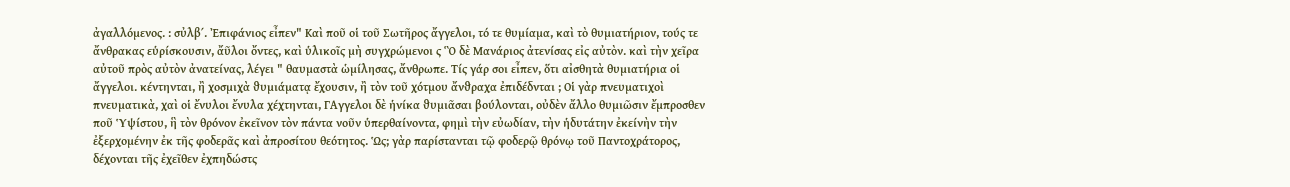ἀγαλλόμενος. : σὐλβ΄. Ἐπιφάνιος εἶπεν" Καὶ ποῦ οἱ τοῦ Σωτῆρος ἄγγελοι, τό τε θυμίαμα, καὶ τὸ θυμιατήριον, τούς τε ἄνθρακας εὑρίσκουσιν, ἄῦλοι ὄντες, καὶ ὑλικοῖς μὴ συγχρώμενοι ς Ὃ δὲ Μανάριος ἀτενίσας εἰς αὐτὸν. καὶ τὴν χεῖρα αὐτοῦ πρὸς αὐτὸν ἀνατείνας, λέγει " θαυμαστὰ ὡμίλησας, ἄνθρωπε. Τίς γάρ σοι εἶπεν, ὅτι αἰσθητὰ θυμιατήρια οἱ ἄγγελοι. κέντηνται, ἢ χοσμιχὰ ϑυμιάματᾳ ἔχουσιν, ἢ τὸν τοῦ χότμου ἄνϑραχα ἐπιδέδνται ; Οἱ γὰρ πνευματιχοὶ πνευματικὰ, χαὶ οἱ ἔνυλοι ἔνυλα χέχτηνται, ΓΑγγελοι δὲ ἡνίκα ϑυμιᾶσαι βούλονται, οὐδὲν ἄλλο θυμιῶσιν ἔμπροσθεν ποῦ Ὑψίστου, ἣ τὸν θρόνον ἐκεῖνον τὸν πάντα νοῦν ὑπερθαίνοντα, φημὶ τὴν εὐωδίαν, τὴν ἡδυτάτην ἐκείνὴν τὴν ἐξερχομένην ἐκ τῆς φοδερᾶς καὶ ἀπροσίτου θεότητος. Ὡς; γὰρ παρίστανται τῷ φοδερῷ θρόνῳ τοῦ Παντοχράτορος, δέχονται τῆς ἐχεῖθεν ἐχπηδώστς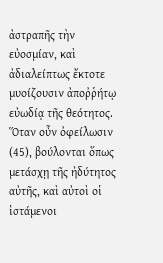ἀστραπῆς τὴν εὐοσμίαν, καὶ ἀδιαλείπτως ἔκτοτε μυοίζουσιν ἀποῤῥήτῳ εὐωδίᾳ τῆς θεότητος. Ὅταν οὖν ὀφείλωσιν (45), βούλονται ὅπως μετάσχῃ τῆς ἠδύτητος αὐτῆς, καὶ αὐτοὶ οἱ ἱστάμενοι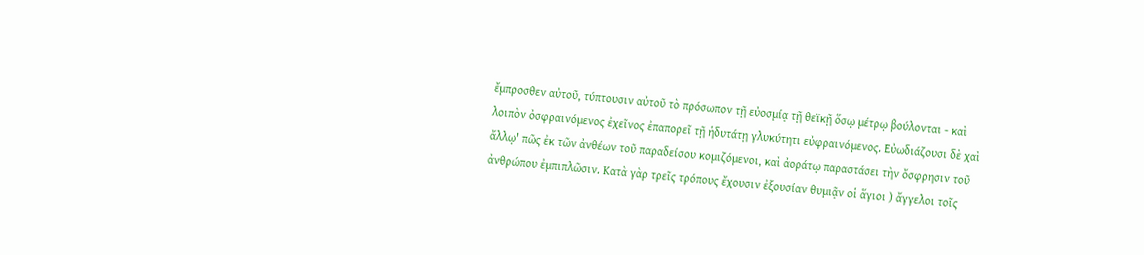ἔμπροσθεν αὐτοῦ, τύπτουσιν αὐτοῦ τὸ πρόσωπον τῇ εὐοσμίᾳ τῇ θεϊκῇ ὅσῳ μέτρῳ βούλονται - καὶ λοιπὸν ὀσφραινόμενος ἐχεῖνος ἐπαπορεῖ τῇ ἡδυτάτῃ γλυκύτητι εὐφραινόμενος. Εὐωδιάζουσι δὲ χαὶ ἄλλῳ' πῶς ἐκ τῶν ἀνθέων τοῦ παραδείσου κομιζόμενοι, καὶ ἀοράτῳ παραστάσει τὴν ὄσφρησιν τοῦ ἀνθρώπου ἐμπιπλῶσιν. Κατὰ γὰρ τρεῖς τρόπους ἔχουσιν ἐξουσίαν θυμιᾷν οἱ ἅγιοι ) ἄγγελοι τοῖς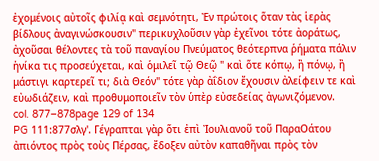ἐχομένοις αὐτοῖς φιλίᾳ καὶ σεμνότητι, Ἐν πρώτοις ὅταν τὰς ἱερὰς βίδλους ἀναγινώσκουσιν" περικυχλοῦσιν γὰρ ἐχεῖνοι τότε ἀοράτως, ἀχοῦσαι θέλοντες τὰ τοῦ παναγίου Πνεύματος θεότερπνα ῥήματα πάλιν ἡνίκα τις προσεύχεται, καὶ ὁμιλεῖ τῷ Θεῷ " καὶ ὅτε κόπῳ, ἢ πόνῳ, ἢ μάστιγι καρτερεῖ τι; διὰ Θεόν" τότε γὰρ ἀΐδιον ἔχουσιν ἀλείφειν τε καὶ εὐωδιάζειν, καὶ προθυμοποιεῖν τὸν ὑπὲρ εὐσεδείας ἀγωνιζόμενον.
col. 877–878page 129 of 134
PG 111:877σλγ'. Γέγραπται γὰρ ὅτι ἐπὶ Ἰουλιανοῦ τοῦ ΠαραΟάτου ἀπιόντος πρὸς τοὺς Πέρσας, ἔδοξεν αὐτὸν καπαθῆναι πρὸς τὸν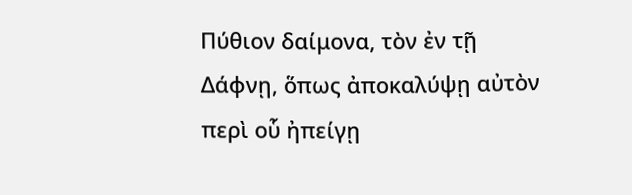Πύθιον δαίμονα, τὸν ἐν τῇ Δάφνῃ, ὅπως ἀποκαλύψῃ αὐτὸν περὶ οὗ ἠπείγῃ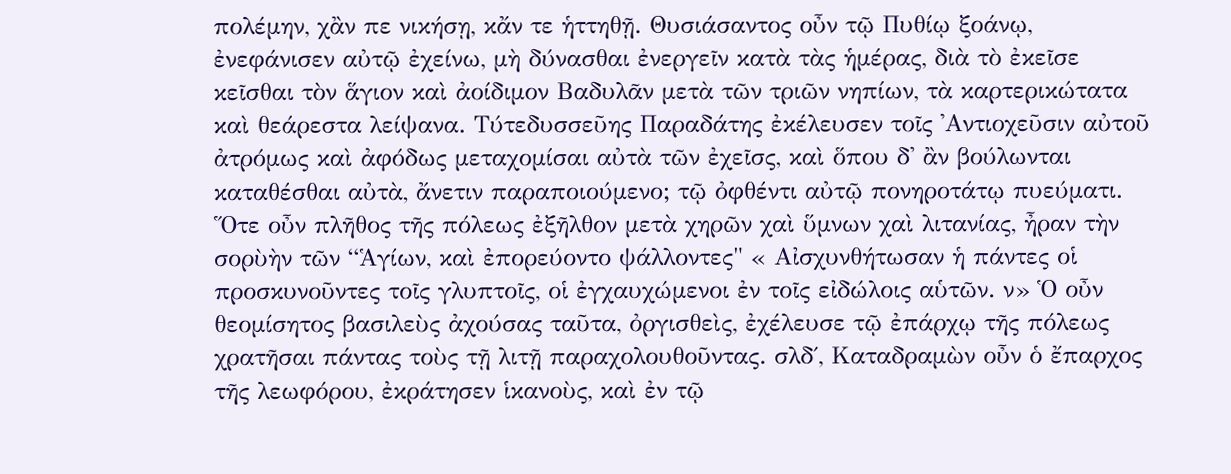πολέμην, χἂν πε νικήσῃ, κἄν τε ἡττηθῇ. Θυσιάσαντος οὖν τῷ Πυθίῳ ξοάνῳ, ἐνεφάνισεν αὐτῷ ἐχείνω, μὴ δύνασθαι ἐνεργεῖν κατὰ τὰς ἡμέρας, διὰ τὸ ἐκεῖσε κεῖσθαι τὸν ἅγιον καὶ ἀοίδιμον Βαδυλᾶν μετὰ τῶν τριῶν νηπίων, τὰ καρτερικώτατα καὶ θεάρεστα λείψανα. Τύτεδυσσεῦης Παραδάτης ἐκέλευσεν τοῖς ᾿Αντιοχεῦσιν αὐτοῦ ἀτρόμως καὶ ἀφόδως μεταχομίσαι αὐτὰ τῶν ἐχεῖσς, καὶ ὅπου δ' ἂν βούλωνται καταθέσθαι αὐτὰ, ἄνετιν παραποιούμενο; τῷ ὀφθέντι αὐτῷ πονηροτάτῳ πυεύματι. Ὅτε οὖν πλῆθος τῆς πόλεως ἐξῆλθον μετὰ χηρῶν χαὶ ὕμνων χαὶ λιτανίας, ἦραν τὴν σορὺὴν τῶν “Ἁγίων, καὶ ἐπορεύοντο ψάλλοντες" « Αἰσχυνθήτωσαν ἡ πάντες οἱ προσκυνοῦντες τοῖς γλυπτοῖς, οἱ ἐγχαυχώμενοι ἐν τοῖς εἰδώλοις αὑτῶν. ν» Ὁ οὖν θεομίσητος βασιλεὺς ἀχούσας ταῦτα, ὀργισθεὶς, ἐχέλευσε τῷ ἐπάρχῳ τῆς πόλεως χρατῆσαι πάντας τοὺς τῇ λιτῇ παραχολουθοῦντας. σλδ΄, Καταδραμὼν οὖν ὁ ἔπαρχος τῆς λεωφόρου, ἐκράτησεν ἱκανοὺς, καὶ ἐν τῷ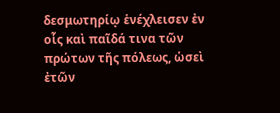δεσμωτηρίῳ ἑνέχλεισεν ἐν οἷς καὶ παῖδά τινα τῶν πρώτων τῆς πόλεως, ὡσεὶ ἐτῶν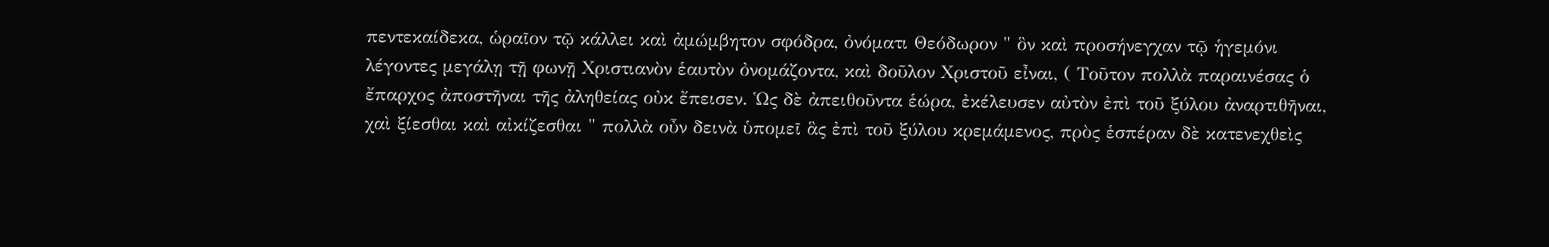πεντεκαίδεκα, ὡραῖον τῷ κάλλει καὶ ἀμώμβητον σφόδρα, ὀνόματι Θεόδωρον " ὃν καὶ προσήνεγχαν τῷ ἡγεμόνι λέγοντες μεγάλῃ τῇ φωνῇ Χριστιανὸν ἑαυτὸν ὀνομάζοντα, καὶ δοῦλον Χριστοῦ εἶναι, ( Τοῦτον πολλὰ παραινέσας ὁ ἔπαρχος ἀποστῆναι τῆς ἀληθείας οὐκ ἔπεισεν. Ὡς δὲ ἀπειθοῦντα ἑώρα, ἐκέλευσεν αὐτὸν ἐπὶ τοῦ ξύλου ἀναρτιθῆναι, χαὶ ξίεσθαι καὶ αἰκίζεσθαι " πολλὰ οὖν δεινὰ ὑπομεῖ ἃς ἐπὶ τοῦ ξύλου κρεμάμενος, πρὸς ἑσπέραν δὲ κατενεχθεὶς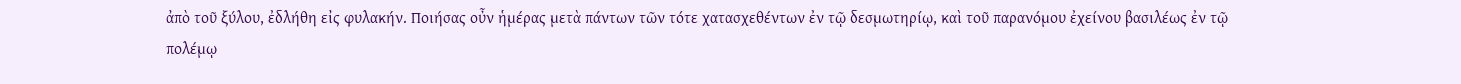ἀπὸ τοῦ ξύλου, ἐδλήθη εἰς φυλακήν. Ποιήσας οὖν ἡμέρας μετὰ πάντων τῶν τότε χατασχεθέντων ἐν τῷ δεσμωτηρίῳ, καὶ τοῦ παρανόμου ἐχείνου βασιλέως ἐν τῷ πολέμῳ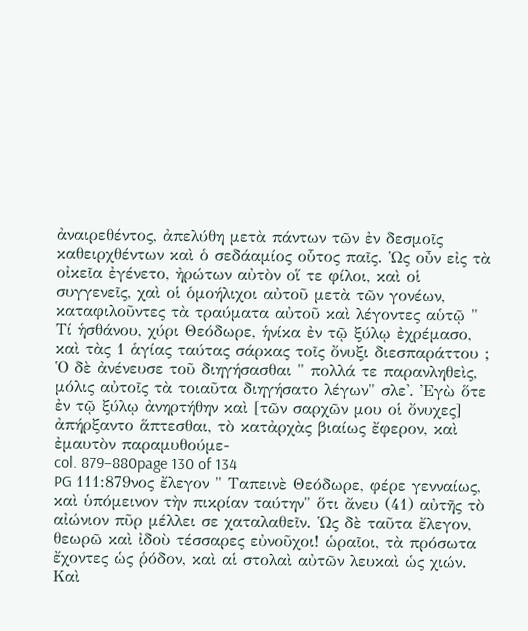ἀναιρεθέντος, ἀπελύθη μετὰ πάντων τῶν ἐν δεσμοῖς καθειρχθέντων καὶ ὁ σεδάαμίος οὗτος παῖς. Ὡς οὖν εἰς τὰ οἰκεῖα ἐγένετο, ἠρώτων αὐτὸν οἵ τε φίλοι, καὶ οἱ συγγενεῖς, χαὶ οἱ ὁμοήλιχοι αὐτοῦ μετὰ τῶν γονέων, καταφιλοῦντες τὰ τραύματα αὐτοῦ καὶ λέγοντες αὑτῷ " Τί ἡσθάνου, χύρι Θεόδωρε, ἡνίκα ἐν τῷ ξύλῳ ἐχρέμασο, καὶ τὰς 1 ἁγίας ταύτας σάρκας τοῖς ὄνυξι διεσπαράττου ; Ὁ δὲ ἀνένευσε τοῦ διηγήσασθαι " πολλά τε παρανληθεὶς, μόλις αὐτοῖς τὰ τοιαῦτα διηγήσατο λέγων" σλε'. Ἐγὼ ὅτε ἐν τῷ ξύλῳ ἀνηρτήθην καὶ [τῶν σαρχῶν μου οἱ ὄνυχες] ἀπήρξαντο ἅπτεσθαι, τὸ κατἀρχὰς βιαίως ἔφερον, καὶ ἐμαυτὸν παραμυθούμε-
col. 879–880page 130 of 134
PG 111:879νος ἔλεγον " Ταπεινὲ Θεόδωρε, φέρε γενναίως, καὶ ὑπόμεινον τὴν πικρίαν ταύτην" ὅτι ἄνευ (41) αὐτῆς τὸ αἰώνιον πῦρ μέλλει σε χαταλαθεῖν. Ὡς δὲ ταῦτα ἔλεγον, θεωρῶ καὶ ἰδοὺ τέσσαρες εὐνοῦχοι! ὡραῖοι, τὰ πρόσωτα ἔχοντες ὡς ῥόδον, καὶ αἱ στολαὶ αὐτῶν λευκαὶ ὡς χιών. Καὶ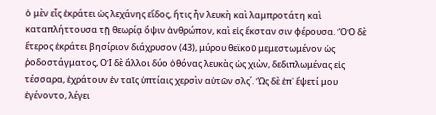ὁ μὲν εἷς ἐκράτει ὡς λεχάνης εἴδος, ἥτις ἦν λευκὴ καὶ λαμπροτάτη καὶ καταπλήττουσα τῇ θεωρίᾳ ὄψιν ἀνθρώπον, καὶ εἰς ἔκσταν σιν φέρουσα. ὋὉ δὲ ἕτερος ἐκράτει βησίριον διάχρυσον (43), μύρου θεϊκοῦ μεμεστωμένον ὡς ῥοδοστάγματος, ΟἹ δὲ ἄλλοι δύο ὀθόνας λευκὰς ὡς χιὼν, δεδιπλωμένας εἰς τέσσαρα, ἐχράτουν ἐν ταῖς ὑπτίαις χερσὶν αὐτῶν σλς΄. Ὥς δὲ ἐπ᾽ ἔψετί μου ἐγένοντο, λέγει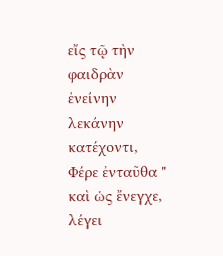εἴς τῷ τὴν φαιδρὰν ἐνείνην λεκάνην κατέχοντι, Φέρε ἐνταῦθα " καὶ ὡς ἔνεγχε, λέγει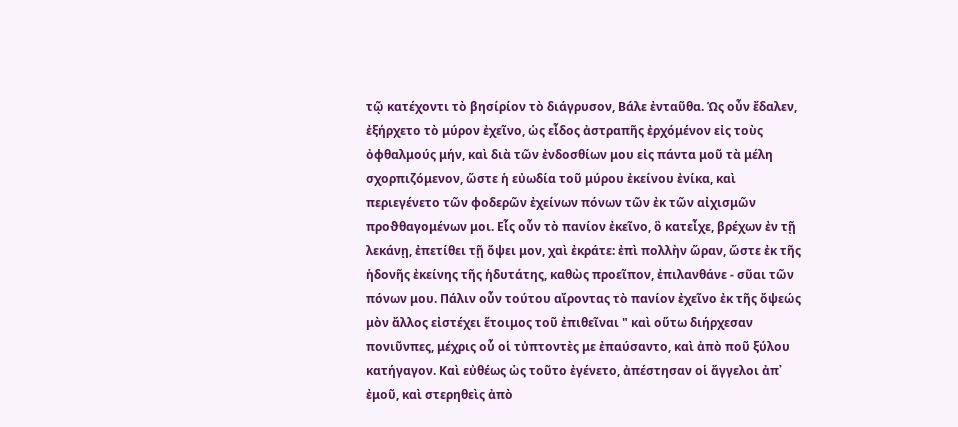τῷ κατέχοντι τὸ βησίρίον τὸ διάγρυσον, Βάλε ἐνταῦθα. Ὡς οὖν ἔδαλεν, ἐξήρχετο τὸ μύρον ἐχεῖνο, ὡς εἶδος ἀστραπῆς ἐρχόμένον εἰς τοὺς ὀφθαλμούς μήν, καὶ διὰ τῶν ἐνδοσθίων μου εἰς πάντα μοῦ τὰ μέλη σχορπιζόμενον, ὥστε ἡ εὐωδία τοῦ μύρου ἐκείνου ἐνίκα, καὶ περιεγένετο τῶν φοδερῶν ἐχείνων πόνων τῶν ἐκ τῶν αἰχισμῶν προϑθαγομένων μοι. Εἷς οὖν τὸ πανίον ἐκεῖνο, ὃ κατεἶχε, βρέχων ἐν τῇ λεκάνῃ, ἐπετίθει τῇ ὄψει μον, χαὶ ἐκράτε: ἐπὶ πολλὴν ὥραν, ὥστε ἐκ τῆς ἡδονῆς ἐκείνης τῆς ἡδυτάτης, καθὼς προεῖπον, ἐπιλανθάνε - σῦαι τῶν πόνων μου. Πάλιν οὖν τούτου αἴροντας τὸ πανίον ἐχεῖνο ἐκ τῆς ὄψεώς μὸν ἄλλος εἰστέχει ἕτοιμος τοῦ ἐπιθεῖναι " καὶ οὕτω διήρχεσαν πονιῦνπες, μέχρις οὗ οἱ τὐπτοντὲς με ἐπαύσαντο, καὶ ἀπὸ ποῦ ξύλου κατήγαγον. Καὶ εὐθέως ὡς τοῦτο ἐγένετο, ἀπέστησαν οἱ ἄγγελοι ἀπ᾽ ἐμοῦ, καὶ στερηθεὶς ἀπὸ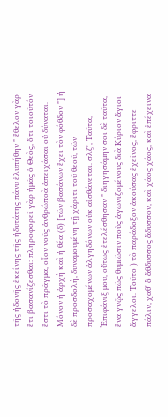τῆς ἡδονῆς ἐκείνης τῆς ἡδυτάτης πάνυ ἐλυπήθην " ἔθελον γὰρ ἔτι βασανίζεσθαι: πληροφορεῖ γὰρ ἡμᾶς ὁ Θεὸς, ὅτι τοιοῦτόν ἔστι τὸ πρᾶγμα, οἷον νοῦς ἀνθρώποὰ ἀπειχάσαι οὐ δύναται. Μόνον ἡ ἀρχὴ καὶ ἡ θέα (δ) [τῶν βασάνων ἔχει τὸν φόθδον "] ἡ δὲ προσδολὴ, δυναμουμένη τῇ χάριτι τοῦ θεοῦ, τῶν προσαχομένων ἀλγηδόνων οὐκ αἰσθάνεται. σλζ', Ταῦτα, Ἐπιφάνιξ μου, οὕτως ἐτελέσθησαν " διηγησάμην σοι δὲ ταῦτα, ἔνα γνῷς πῶς θυμιῶσιν ποὺς ἀγωνιζομένους διὰ Κύριον ἅγιοι ἄγγελοι. Τοῦτο ) τὸ παράδοξον ἀκούσας ἐχεῖνος, ἔφριττε πάλιν, χαθ' ὃ ἄθδυσσος ἄδυσσον, καὶ χάος χάος, καὶ ἐπέχεινα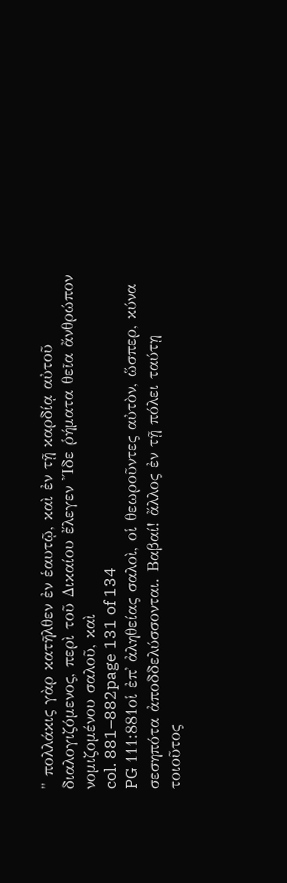" πολλάκις γὰρ κατῆλθεν ἐν ἑαυτῷ, καὶ ἐν τῇ καρδίᾳ αὐτοῦ διαλογιζόμενος, περὶ τοῦ Δικαίου ἔλεγεν Ἴδε ῥήματα θεῖα ἄνθρώπον νομιζομένου σαλοῦ, καὶ
col. 881–882page 131 of 134
PG 111:881οἱ ἐπ᾽ ἀληθείας σαλοὶ, οἱ θεωροῦντες αὐτὸν, ὥσπερ, κύνα σεσηπότα ἀποδδελύσσονται. Βαβαί! ἄλλος ἐν τῇ πόλει ταύτῃ τοιοῦτος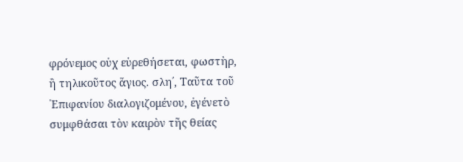φρόνεμος οὐχ εὑρεθήσεται, φωστὴρ, ἢ τηλικοῦτος ἅγιος. σλη΄, Ταῦτα τοῦ ᾿Επιφανίου διαλογιζομένου, ἐγένετὸ συμφθάσαι τὸν καιρὸν τῆς θείας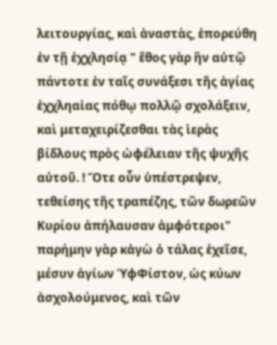λειτουργίας, καὶ ἀναστὰς, ἐπορεύθη ἐν τῇ ἐχχλησίᾳ " ἔθος γὰρ ἣν αὐτῷ πάντοτε ἐν ταῖς συνάξεσι τῆς ἀγίας ἐχχληαἰας πόθῳ πολλῷ σχολάξειν, καὶ μεταχειρίζεσθαι τὰς ἱερὰς βίδλους πρὸς ὠφέλειαν τῆς ψυχῆς αὐτοῦ. ! Ὅτε οὖν ὑπέστρεψεν, τεθείσης τῆς τραπέζης, τῶν δωρεῶν Κυρίου ἀπήλαυσαν ἀμφότεροι" παρήμην γὰρ κἀγὼ ὁ τάλας ἐχεῖσε, μέσυν ἁγίων ὙφΦίστον, ὡς κύων ἀσχολούμενος, καὶ τῶν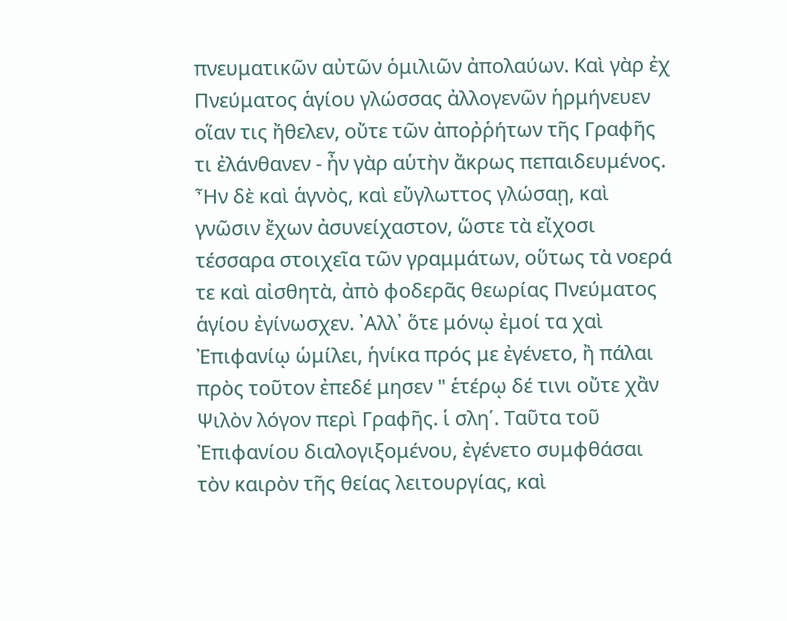πνευματικῶν αὐτῶν ὁμιλιῶν ἀπολαύων. Καὶ γὰρ ἐχ Πνεύματος ἁγίου γλώσσας ἀλλογενῶν ἡρμήνευεν οἵαν τις ἤθελεν, οὔτε τῶν ἀποῤῥήτων τῆς Γραφῆς τι ἐλάνθανεν - ἦν γὰρ αὑτὴν ἄκρως πεπαιδευμένος. Ἦν δὲ καὶ ἁγνὸς, καὶ εὔγλωττος γλώσαῃ, καὶ γνῶσιν ἔχων ἀσυνείχαστον, ὥστε τὰ εἴχοσι τέσσαρα στοιχεῖα τῶν γραμμάτων, οὕτως τὰ νοερά τε καὶ αἰσθητὰ, ἀπὸ φοδερᾶς θεωρίας Πνεύματος ἁγίου ἐγίνωσχεν. ᾿Αλλ᾽ ὅτε μόνῳ ἐμοί τα χαὶ Ἐπιφανίῳ ὡμίλει, ἡνίκα πρός με ἐγένετο, ἢ πάλαι πρὸς τοῦτον ἐπεδέ μησεν " ἑτέρῳ δέ τινι οὔτε χἂν Ψιλὸν λόγον περὶ Γραφῆς. ἱ σλη΄. Ταῦτα τοῦ Ἐπιφανίου διαλογιξομένου, ἐγένετο συμφθάσαι τὸν καιρὸν τῆς θείας λειτουργίας, καὶ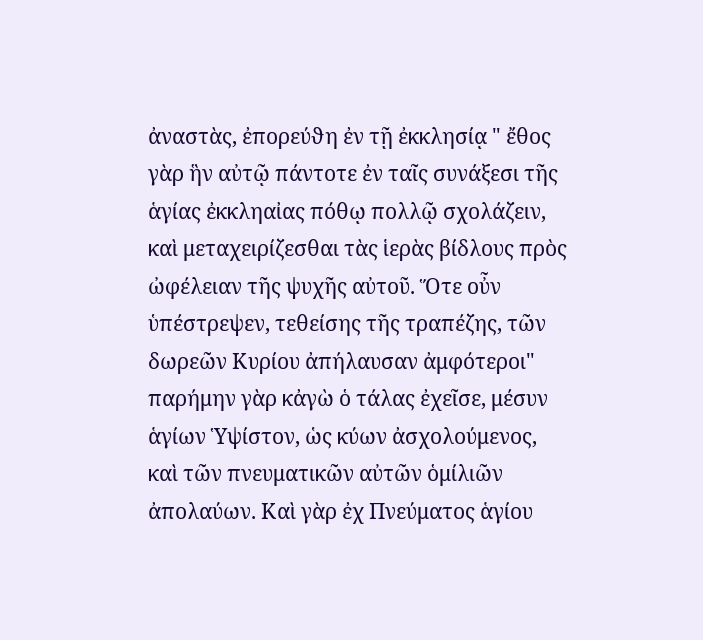ἀναστὰς, ἐπορεύϑη ἐν τῇ ἐκκλησίᾳ " ἔθος γὰρ ἣν αὐτῷ πάντοτε ἐν ταῖς συνάξεσι τῆς ἁγίας ἐκκληαἰας πόθῳ πολλῷ σχολάζειν, καὶ μεταχειρίζεσθαι τὰς ἱερὰς βίδλους πρὸς ὠφέλειαν τῆς ψυχῆς αὐτοῦ. Ὅτε οὖν ὑπέστρεψεν, τεθείσης τῆς τραπέζης, τῶν δωρεῶν Κυρίου ἀπήλαυσαν ἀμφότεροι" παρήμην γὰρ κἀγὼ ὁ τάλας ἐχεῖσε, μέσυν ἁγίων Ὑψίστον, ὡς κύων ἀσχολούμενος, καὶ τῶν πνευματικῶν αὐτῶν ὁμίλιῶν ἀπολαύων. Καὶ γὰρ ἐχ Πνεύματος ἁγίου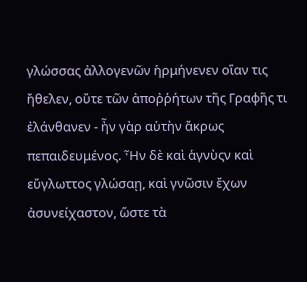γλώσσας ἀλλογενῶν ἡρμήνενεν οἵαν τις ἤθελεν, οὔτε τῶν ἀποῤῥήτων τῆς Γραφῆς τι ἐλάνθανεν - ἦν γὰρ αὑτὴν ἄκρως πεπαιδευμένος. Ἦν δὲ καὶ ἁγνὺςν καὶ εὔγλωττος γλώσαῃ, καὶ γνῶσιν ἔχων ἀσυνείχαστον, ὥστε τὰ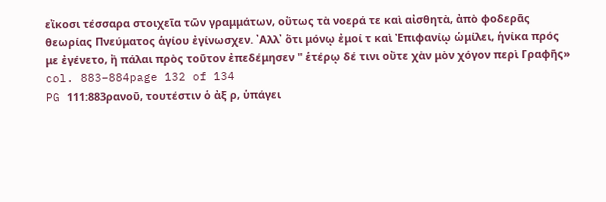εἴκοσι τέσσαρα στοιχεῖα τῶν γραμμάτων, οὕτως τὰ νοερά τε καὶ αἰσθητὰ, ἀπὸ φοδερᾶς θεωρίας Πνεύματος ἁγίου ἐγίνωσχεν. ᾿Αλλ᾽ ὅτι μόνῳ ἐμοί τ καὶ Ἐπιφανίῳ ὡμίλει, ἡνίκα πρός με ἐγένετο, ἢ πάλαι πρὸς τοῦτον ἐπεδέμησεν " ἑτέρῳ δέ τινι οὔτε χὰν μὸν χόγον περὶ Γραφῆς»
col. 883–884page 132 of 134
PG 111:883ρανοῦ, τουτέστιν ὁ ἀξ ρ, ὑπάγει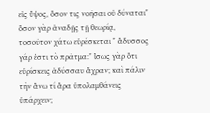εἰς ὕψος, ὅσον τις νοῆσαι οὐ δύναται" ὅσον γὰρ ἀναδῇς τῇ θεωρίᾳ, τοσοῦτον χάτω εὑρέσκεται " ἄδυσσος γάρ ἐστι τὸ πρᾶτμα:" ἴσως γὰρ ὅτι εὑρίσκεις ἀδύσσαυ ἄχραν; καὶ πάλιν τὴν ἄνω τί ἄρα ὑπολαμθάνεις ὑπάρχειν;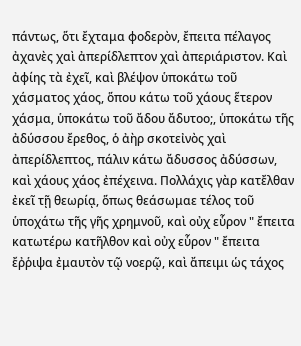πάντως, ὅτι ἔχταμα φοδερὸν, ἔπειτα πέλαγος ἀχανὲς χαὶ ἀπερίδλεπτον χαὶ ἀπεριάριστον. Καὶ ἀφίης τὰ ἐχεῖ, καὶ βλέψον ὑποκάτω τοῦ χάσματος χάος, ὅπου κάτω τοῦ χάους ἕτερον χάσμα, ὑποκάτω τοῦ ἄδου ἄδυτοο;, ὑποκάτω τῆς ἀδύσσου ἔρεθος, ὁ ἀὴρ σκοτεἰνὸς χαὶ ἀπερίδλεπτος, πάλιν κάτω ἄδυσσος ἀδύσσων, καὶ χάους χάος ἐπέχεινα. Πολλάχις γὰρ κατἔλθαν ἐκεῖ τῇ θεωρίᾳ, ὅπως θεάσωμαε τέλος τοῦ ὑποχάτω τῆς γῆς χρημνοῦ, καὶ οὐχ εὗρον " ἔπειτα κατωτέρω κατῆλθον καὶ οὐχ εὗρον " ἔπειτα ἔῤῥιψα ἐμαυτὸν τῷ νοερῷ, καὶ ἄπειμι ὡς τάχος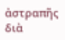ἀστραπῆς διὰ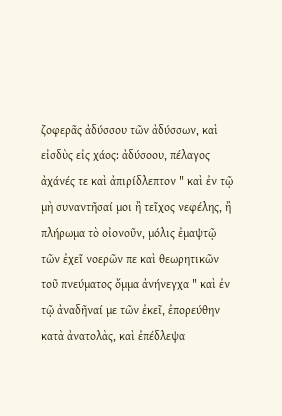ζοφερᾶς ἀδύσσου τῶν ἀδύσσων, καὶ εἰσδὺς εἰς χάος: ἀδύσοου, πέλαγος ἀχάνές τε καὶ ἀπιρίδλεπτον " καὶ ἐν τῷ μὴ συναντῆσαί μοι ἢ τεῖχος νεφέλης, ἢ πλήρωμα τὸ οἰονοῦν, μόλις ἐμαψτῷ τῶν ἐχεῖ νοερῶν πε καὶ θεωρητικῶν τοῦ πνεύματος ὄμμα ἀνήνεγχα " καὶ ἐν τῷ ἀναδῆναί με τῶν ἐκεῖ, ἐπορεύθην κατὰ ἀνατολὰς, καὶ ἐπέδλεψα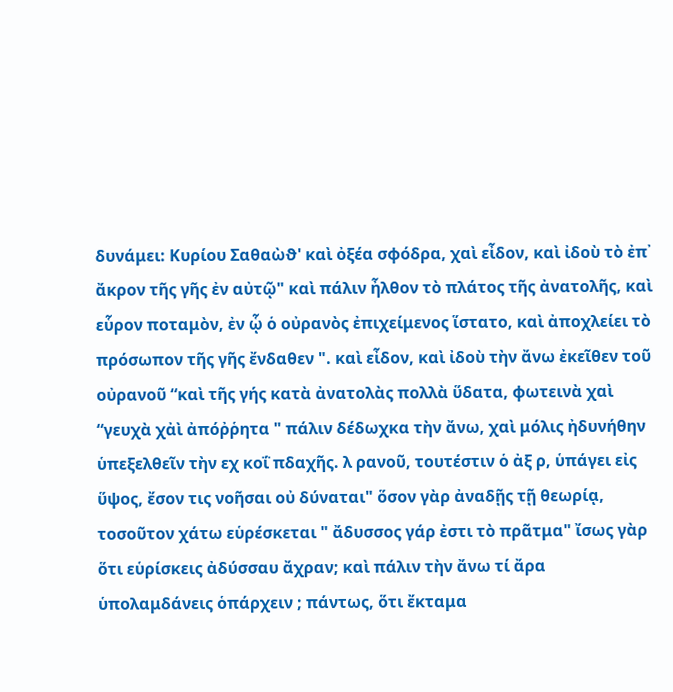δυνάμει: Κυρίου Σαθαὼϑ' καὶ ὀξέα σφόδρα, χαὶ εἶδον, καὶ ἰδοὺ τὸ ἐπ᾽ ἄκρον τῆς γῆς ἐν αὐτῷ" καὶ πάλιν ἦλθον τὸ πλάτος τῆς ἀνατολῆς, καὶ εὗρον ποταμὸν, ἐν ᾧ ὁ οὐρανὸς ἐπιχείμενος ἵστατο, καὶ ἀποχλείει τὸ πρόσωπον τῆς γῆς ἔνδαθεν ". καὶ εἶδον, καὶ ἰδοὺ τὴν ἄνω ἐκεῖθεν τοῦ οὐρανοῦ “καὶ τῆς γής κατὰ ἀνατολὰς πολλὰ ὕδατα, φωτεινὰ χαὶ “γευχὰ χἀὶ ἀπόῤῥητα " πάλιν δέδωχκα τὴν ἄνω, χαὶ μόλις ἠδυνήθην ὑπεξελθεῖν τὴν εχ κοΐ πδαχῆς. λ ρανοῦ, τουτέστιν ὁ ἀξ ρ, ὑπάγει εἰς ὕψος, ἔσον τις νοῆσαι οὐ δύναται" ὅσον γὰρ ἀναδῇς τῇ θεωρίᾳ, τοσοῦτον χάτω εὑρέσκεται " ἄδυσσος γάρ ἐστι τὸ πρᾶτμα" ἴσως γὰρ ὅτι εὑρίσκεις ἀδύσσαυ ἄχραν; καὶ πάλιν τὴν ἄνω τί ἄρα ὑπολαμδάνεις ὁπάρχειν ; πάντως, ὅτι ἔκταμα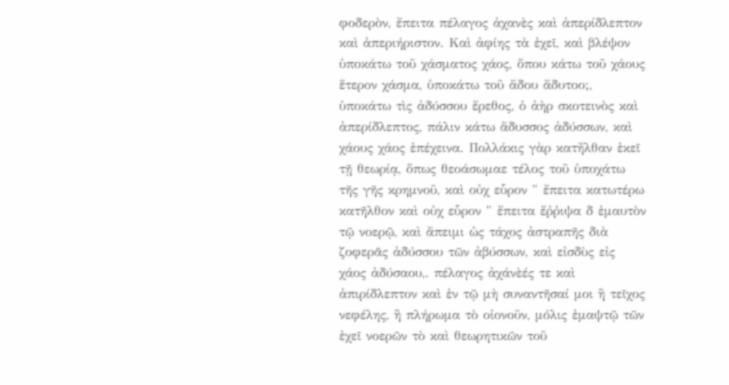φοδερὸν, ἔπειτα πέλαγος ἀχανὲς καὶ ἀπερίδλεπτον καὶ ἀπεριήριστον. Καὶ ἀφίης τὰ ἐχεῖ, καὶ βλέψον ὑποκάτω τοῦ χάσματος χάος, ὅπου κάτω τοῦ χάους ἕτερον χάσμα, ὑποκάτω τοῦ ἄδου ἄδυτοο;, ὑποκάτω τὶς ἀδύσσου ἔρεθος, ὁ ἀὴρ σκοτεινὸς καὶ ἀπερίδλεπτος, πάλιν κάτω ἄδυσσος ἀδύσσων, καὶ χάους χάος ἐπέχεινα. Πολλάκις γὰρ κατἤλθαν ἐκεῖ τῇ θεωρίᾳ, ὅπως θεοάσωμαε τέλος τοῦ ὑποχάτω τῆς γῆς κρημνοῦ, καὶ οὐχ εὗρον " ἔπειτα κατωτέρω κατῆλθον καὶ οὐχ εὗρον " ἔπειτα ἔῤῥιψα δ ἐμαυτὸν τῷ νοερῷ, καὶ ἄπειμι ὡς τάχος ἀστραπῆς διὰ ζοφερᾶς ἀδύσσου τῶν ἀβύσσων, καὶ εἰσδὺς εἰς χάος ἀδύσαου,. πέλαγος ἀχάνὲές τε καὶ ἀπιρίδλεπτον καὶ ἐν τῷ μὴ συναντῆσαί μοι ἢ τεῖχος νεφέλης, ἢ πλήρωμα τὸ οἰονοῦν, μόλις ἐμαψτῷ τῶν ἐχεῖ νοερῶν τὸ καὶ θεωρητικῶν τοῦ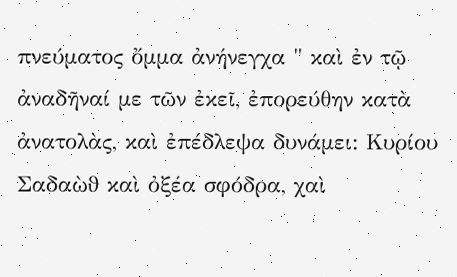πνεύματος ὄμμα ἀνήνεγχα " καὶ ἐν τῷ ἀναδῆναί με τῶν ἐκεῖ, ἐπορεύθην κατὰ ἀνατολὰς, καὶ ἐπέδλεψα δυνάμει: Κυρίου Σαδαὼϑ καὶ ὀξέα σφόδρα, χαὶ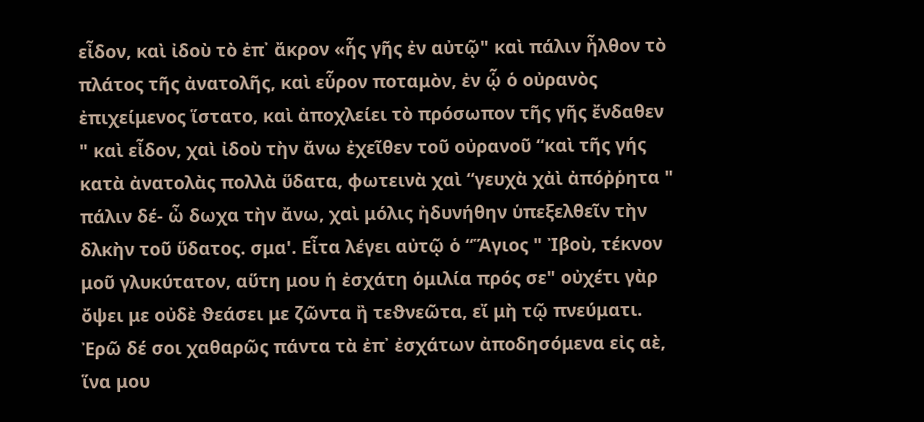εἶδον, καὶ ἰδοὺ τὸ ἐπ᾽ ἄκρον «ἧς γῆς ἐν αὐτῷ" καὶ πάλιν ἦλθον τὸ πλάτος τῆς ἀνατολῆς, καὶ εὗρον ποταμὸν, ἐν ᾧ ὁ οὐρανὸς ἐπιχείμενος ἵστατο, καὶ ἀποχλείει τὸ πρόσωπον τῆς γῆς ἔνδαθεν " καὶ εἶδον, χαὶ ἰδοὺ τὴν ἄνω ἐχεῖθεν τοῦ οὐρανοῦ “καὶ τῆς γής κατὰ ἀνατολὰς πολλὰ ὕδατα, φωτεινὰ χαὶ “γευχὰ χἀὶ ἀπόῤῥητα " πάλιν δέ- ὦ δωχα τὴν ἄνω, χαὶ μόλις ἠδυνήθην ὑπεξελθεῖν τὴν δλκὴν τοῦ ὕδατος. σμα'. Εἶτα λέγει αὐτῷ ὁ “Ἅγιος " Ἰβοὺ, τέκνον μοῦ γλυκύτατον, αὕτη μου ἡ ἐσχάτη ὁμιλία πρός σε" οὐχέτι γὰρ ὄψει με οὐδὲ ϑεάσει με ζῶντα ἢ τεϑνεῶτα, εἴ μὴ τῷ πνεύματι. Ἐρῶ δέ σοι χαθαρῶς πάντα τὰ ἐπ᾽ ἐσχάτων ἀποδησόμενα εἰς αὲ, ἵνα μου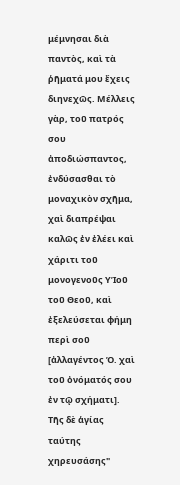μέμνησαι διὰ παντὸς, καὶ τὰ ῥῆματά μου ἔχεις διηνεχῶς. Μέλλεις γὰρ, τοῦ πατρός σου ἀποδιώσπαντος, ἐνδύσασθαι τὸ μοναχικὸν σχῆμα, χαὶ διαπρέψαι καλῶς ἐν ἐλέει καὶ χάριτι τοῦ μονογενοῦς ΥἹοῦ τοῦ Θεοῦ, καὶ ἐξελεύσεται φήμη περὶ σοῦ [ἀλλαγέντος Ὁ. χαὶ τοῦ ὀνόματός σου ἐν τῷ σχήματι]. Τῆς δὲ ἁγίας ταύτης χηρευσάσης"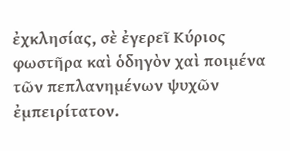ἐχκλησίας, σὲ ἐγερεῖ Κύριος φωστῆρα καὶ ὁδηγὸν χαὶ ποιμένα τῶν πεπλανημένων ψυχῶν ἐμπειρίτατον.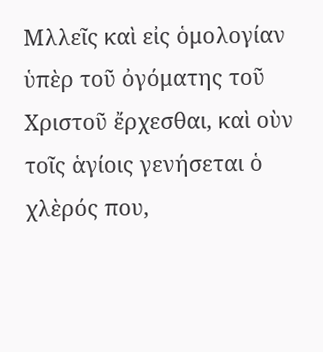Μλλεῖς καὶ εἰς ὁμολογίαν ὑπὲρ τοῦ ὀγόματης τοῦ Χριστοῦ ἔρχεσθαι, καὶ οὺν τοῖς ἁγίοις γενήσεται ὁ χλὲρός που,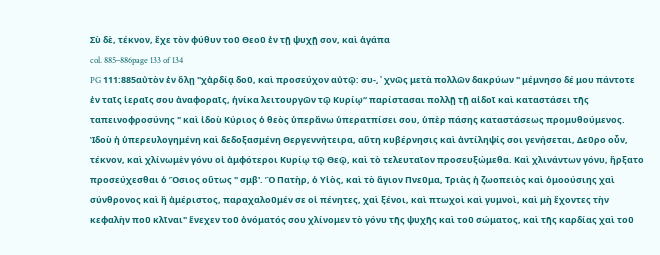Σὺ δὲ, τέκνον, ἔχε τὸν φύθυν τοῦ Θεοῦ ἐν τῇ ψυχῇ σον, καὶ ἀγάπα
col. 885–886page 133 of 134
PG 111:885αὐτὸν ἐν ὅλῃ "χἀρδίᾳ δοῦ, καὶ προσεύχον αὐτῷ: συ-͵ ᾿ χνῶς μετὰ πολλῶν δακρύων " μέμνησο δέ μου πάντοτε ἐν ταῖς ἱεραῖς σου ἀναφοραῖς, ἡνίκα λειτουργῶν τῷ Κυρίῳ“ παρίστασαι πολλῇ τῇ αἰδοῖ καὶ καταστάσει τῆς ταπεινοφροσύνης " καὶ ἰδοὺ Κύριος ὁ θεὸς ὑπερἄνω ὑπερατπίσει σου, ὑπὲρ πάσης καταστάσεως προμυθούμενος. Ἰδοὺ ἡ ὑπερευλογημένη καὶ δεδοξασμένη Θεργεννήτειρα, αὕτη κυβέρνησις καὶ ἀντίληψίς σοι γενήσεται, Δεῦρο οὖν, τέκνον, καὶ χλίνωμὲν γόνυ οἱ ἀμφότεροι Κυρίῳ τῷ Θεῷ, καὶ τὸ τελευταῖον προσευξώμεθα. Καὶ χλινάντων γόνυ, ἤρξατο προσεύχεσθαι ὁ Ὅσιος οὕτως " σμβ'. Ὃ Πατὴρ, ὁ Υἱὸς, καὶ τὸ ἅγιον Πνεῦμα, Τριὰς ἡ ζωοπειὸς καὶ ὁμοούσιης χαὶ σύνθρονος καὶ ἢ ἀμέριστος, παραχαλοῦμέν σε οἱ πένητες, χαὶ ξένοι, καὶ πτωχοὶ καὶ γυμνοὶ, καὶ μὴ ἔχοντες τὴν κεφαλὴν ποῦ κλῖναι" ἕνεχεν τοῦ ὀνόματός σου χλίνομεν τὸ γόνυ τῆς ψυχῆς καὶ τοῦ σώματος, καὶ τῆς καρδίας χαὶ τοῦ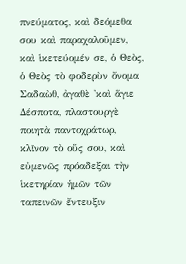πνεύματος, καὶ δεόμεθα σου καὶ παραχαλοῦμεν, καὶ ἱκετεύομέν σε, ὁ Θεὸς, ὁ Θεὸς τὸ φοδερὺν ὄνομα Σαδαὼθ, ἀγαθὲ 'καὶ ἅγιε Δέσποτα, πλαστουργὲ ποιητὰ παντοχράτωρ, κλῖνον τὸ οὕς σου, καὶ εὐμενῶς πρόαδεξαι τὴν ἱκετηρίαν ἡμῶν τῶν ταπεινῶν ἔντευξιν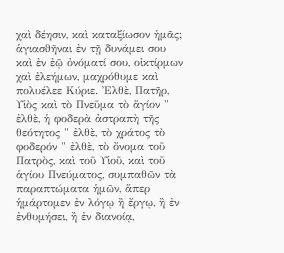χαὶ δέησιν, καὶ καταξίωσον ἡμᾶς; ἁγιασϑῆναι ἐν τῇ δυνάμει σου καὶ ἐν ἐῷ ὀνόματί σου, οἰκτίρμων χαὶ ἐλεήμων, μαχρόθυμε καὶ πολυέλεε Κύριε. Ἐλθὲ, Πατῆρ, Υἱὸς καὶ τὸ Πνεῦμα τὸ ἅγίον " ἐλθὲ, ἡ φοδερὰ ἀστραπὴ τῆς θεότητος " ἐλθὲ, τὸ χράτος τὸ φοδερόν " ἐλθὲ, τὸ ὄνομα τοῦ Πατρὸς, καὶ τοῦ Υἱοῦ, καὶ τοῦ ἁγίου Πνεύματος, συμπαθῶν τὰ παραπτώματα ἡμῶν, ἅπερ ἡμάρτομεν ἐν λόγῳ ἢ ἔργῳ, ἢ ἐν ἐνθυμήσει, ἢ ἐν διανοίᾳ,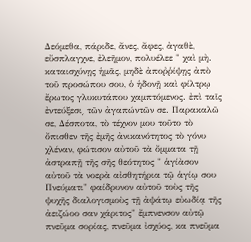Δεόμεθα, πάριδε, ἄνες, ἄφες, ἀγαθὲ, εὔσπλαγχνε, ἐλεῆμον, πολυέλεε " χαὶ μὴ. καταισχύνῃς ἡμᾶς, μηδὲ ἀποῤῥίψῃς ἀπὸ τοῦ προσώπου σου, ὁ ἡδονῇ καὶ φίλτρῳ ἔρωτος γλυκυτάπου χαμπτόμενος. ἐπὶ ταῖς ἐντεύξεσι͵ τῶν ἀγαπώντῶν σε. Παρακαλῶ σε, Δέσποτα, τὸ τέχνον μου τοῦτο τὸ ὄπισθεν τῆς ἐμῆς ἀνικανότητος τὸ γόνυ χλέναν, φώτισον αὐτοῦ τὰ ὄμματα τῇ ἀστραπῇ τῆς σῆς θεότητος " ἁγίὰσον αὐτοῦ τὰ νοερὰ αἰσθητήρια τῷ ἁγίῳ σου Πνεύματι" φαίδρυνον αὐτοῦ τοὺς τῆς ψυχῆς διαλογισμοὺς τῇ ἀψάτῳ εὐωδίᾳ τῆς ἀειζώοο σαν χάριτος" ἔμπνενσον αὐτῷ πνεῦμα σορίας, πνεῦμα ἰσχύος, κα πνεῦμα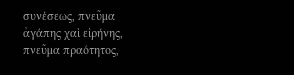συνέσεως, πνεῦμα ἀγάπης χαὶ εἰρήνης, πνεῦμα πραότητος,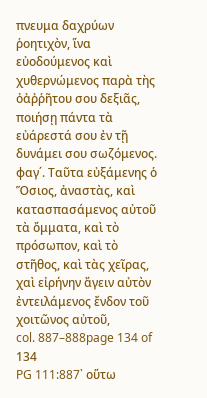πνευμα δαχρύων ῥοητιχὸν, ἵνα εὐοδούμενος καὶ χυθερνώμενος παρὰ τὴς ὀἀῤῥῆτου σου δεξιᾶς, ποιήσῃ πάντα τὰ εὐάρεστά σου ἐν τῇ δυνάμει σου σωζόμενος. φαγ΄. Ταῦτα εὐξάμενης ὁ Ὅσιος, ἀναστὰς, καὶ κατασπασάμενος αὐτοῦ τὰ ὄμματα, καὶ τὸ πρόσωπον, καὶ τὸ στῆθος, καὶ τὰς χεῖρας, χαὶ εἰρήνην ἄγειν αὐτὸν ἐντειλάμενος ἔνδον τοῦ χοιτῶνος αὐτοῦ,
col. 887–888page 134 of 134
PG 111:887᾿ οὕτω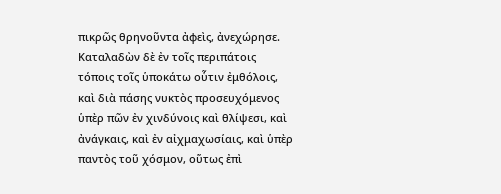πικρῶς θρηνοῦντα ἀφεὶς, ἀνεχώρησε. Καταλαδὼν δὲ ἐν τοῖς περιπάτοις τόποις τοῖς ὑποκάτω οὗτιν ἐμθόλοις, καὶ διὰ πάσης νυκτὸς προσευχόμενος ὑπὲρ πῶν ἐν χινδύνοις καὶ θλίψεσι, καὶ ἀνάγκαις, καὶ ἐν αἰχμαχωσίαις, καὶ ὑπὲρ παντὸς τοῦ χόσμον, οὕτως ἐπὶ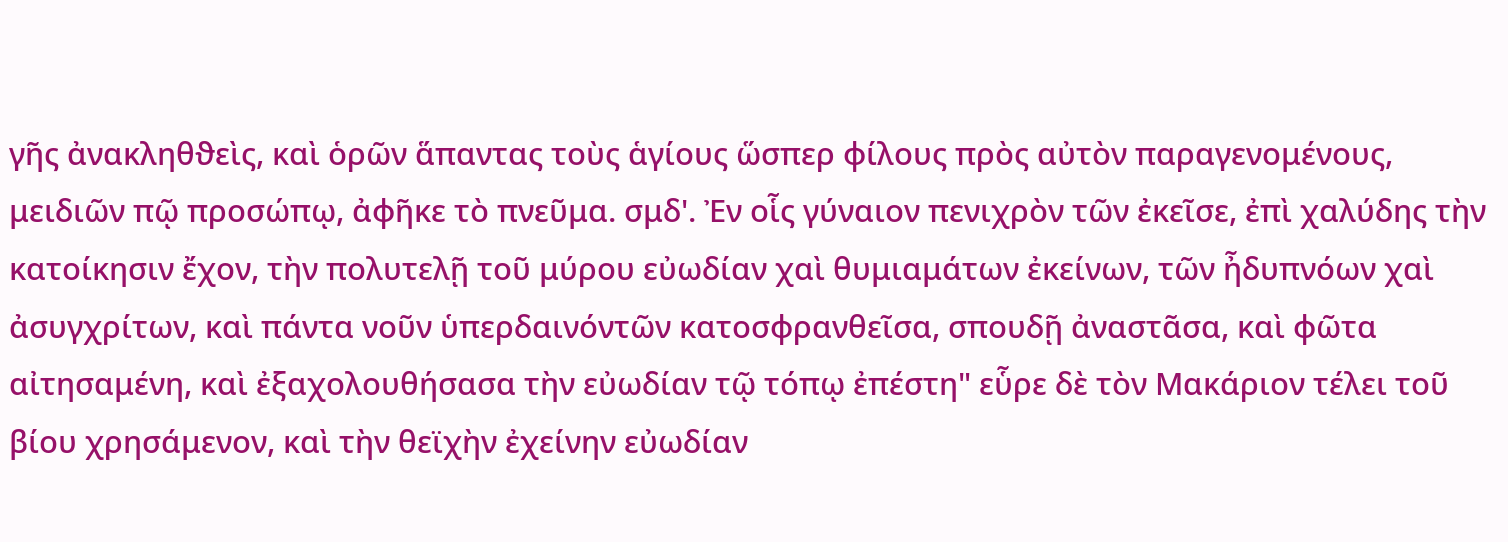γῆς ἀνακληθϑεὶς, καὶ ὁρῶν ἅπαντας τοὺς ἁγίους ὥσπερ φίλους πρὸς αὐτὸν παραγενομένους, μειδιῶν πῷ προσώπῳ, ἀφῆκε τὸ πνεῦμα. σμδ'. Ἐν οἷς γύναιον πενιχρὸν τῶν ἐκεῖσε, ἐπὶ χαλύδης τὴν κατοίκησιν ἔχον, τὴν πολυτελῇ τοῦ μύρου εὐωδίαν χαὶ θυμιαμάτων ἐκείνων, τῶν ἦδυπνόων χαὶ ἀσυγχρίτων, καὶ πάντα νοῦν ὑπερδαινόντῶν κατοσφρανθεῖσα, σπουδῇ ἀναστᾶσα, καὶ φῶτα αἰτησαμένη, καὶ ἐξαχολουθήσασα τὴν εὐωδίαν τῷ τόπῳ ἐπέστη" εὗρε δὲ τὸν Μακάριον τέλει τοῦ βίου χρησάμενον, καὶ τὴν θεϊχὴν ἐχείνην εὐωδίαν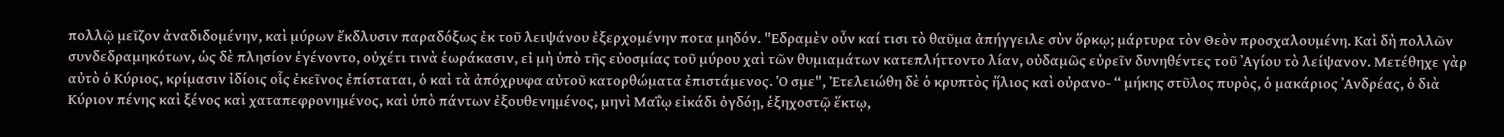πολλῷ μεῖζον ἀναδιδομένην, καὶ μύρων ἔκδλυσιν παραδόξως ἐκ τοῦ λειψάνου ἐξερχομένην ποτα μηδόν. "Εδραμὲν οὖν καί τισι τὸ θαῦμα ἀπήγγειλε σὺν ὅρκῳ; μάρτυρα τὸν Θεὸν προσχαλουμένη. Καὶ δὴ πολλῶν συνδεδραμηκότων, ὡς δὲ πλησίον ἐγένοντο, οὐχέτι τινὰ ἑωράκασιν, εἰ μὴ ὑπὸ τῆς εὐοσμίας τοῦ μύρου χαὶ τῶν θυμιαμάτων κατεπλήττοντο λίαν, οὐδαμῶς εὑρεῖν δυνηθέντες τοῦ ᾿Αγίου τὸ λείψανον. Μετέθηχε γὰρ αὐτὸ ὁ Κύριος, κρίμασιν ἰδίοις οἷς ἐκεῖνος ἐπίσταται, ὁ καὶ τὰ ἀπόχρυφα αὐτοῦ κατορθώματα ἐπιστάμενος. Ὁ σμε", Ἐτελειώθη δὲ ὁ κρυπτὸς ἥλιος καὶ οὐρανο- “ μήκης στῦλος πυρὸς, ὁ μακάριος ᾿Ανδρέας, ὁ διὰ Κύριον πένης καὶ ξένος καὶ χαταπεφρονημένος, καὶ ὑπὸ πάντων ἐξουθενημένος, μηνὶ Μαΐῳ εἰκάδι ὀγδόῃ, ἑξηχοστῷ ἕκτῳ,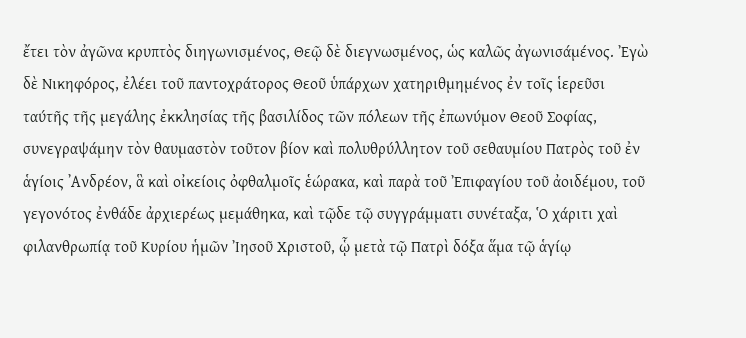ἔτει τὸν ἀγῶνα κρυπτὸς διηγωνισμένος, Θεῷ δὲ διεγνωσμένος, ὡς καλῶς ἀγωνισάμένος. Ἐγὼ δὲ Νικηφόρος, ἐλέει τοῦ παντοχράτορος Θεοῦ ὑπάρχων χατηριθμημένος ἐν τοῖς ἱερεῦσι ταύτῆς τῆς μεγάλης ἐκκλησίας τῆς βασιλίδος τῶν πόλεων τῆς ἐπωνύμον Θεοῦ Σοφίας, συνεγραψάμην τὸν θαυμαστὸν τοῦτον βίον καὶ πολυθρύλλητον τοῦ σεθαυμίου Πατρὸς τοῦ ἐν ἁγίοις ᾿Ανδρέον, ἃ καὶ οἰκείοις ὀφθαλμοῖς ἑώρακα, καὶ παρὰ τοῦ Ἐπιφαγίου τοῦ ἀοιδέμου, τοῦ γεγονότος ἐνθάδε ἀρχιερέως μεμάθηκα, καὶ τῷδε τῷ συγγράμματι συνέταξα, Ὁ χάριτι χαὶ φιλανθρωπίᾳ τοῦ Κυρίου ἡμῶν Ἰησοῦ Χριστοῦ, ᾧ μετὰ τῷ Πατρὶ δόξα ἅμα τῷ ἁγίῳ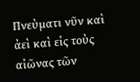Πνεὺματι νῦν καὶ ἀεὶ καὶ εἰς τοὺς αἰῶνας τῶν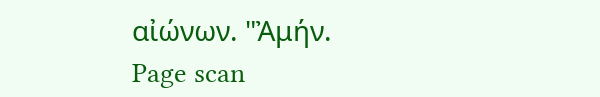αἰώνων. "Ἀμήν.
Page scan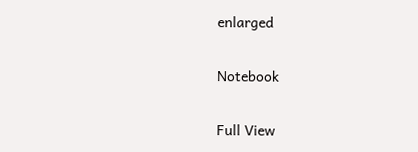enlarged

Notebook

Full View